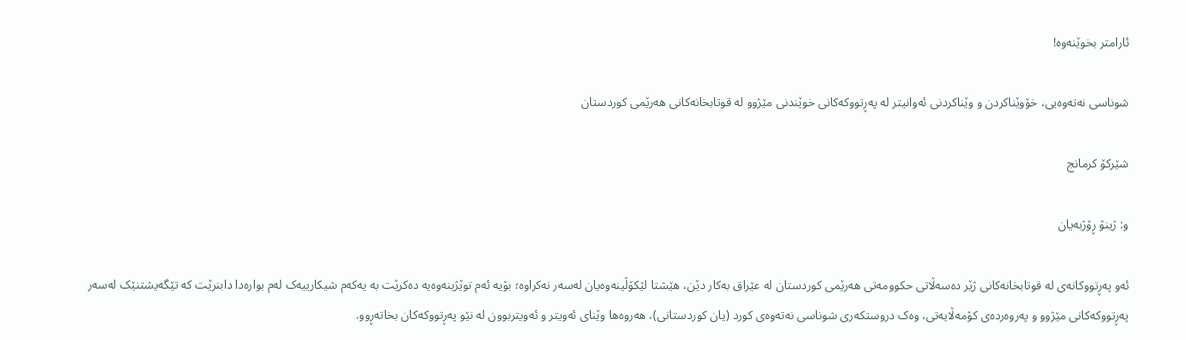ئارامتر بخوێنەوە!

شوناسی نەتەوەیی، خۆوێناکردن و وێناکردنی ئەوانیتر لە پەڕتووکەکانی خوێندنی مێژوو لە قوتابخانەکانی هەرێمی کوردستان

شێرکۆ کرمانج

و: ژینۆ ڕۆژبەیان

ئەو پەڕتووکانەی لە قوتابخانەکانی ژێر دەسەڵاتی حکوومەتی هەرێمی کوردستان لە عێراق بەکار دێن، هێشتا لێکۆڵینەوەیان لەسەر نەکراوە؛ بۆیە ئەم توێژینەوەیە دەکرێت بە یەکەم شیکارییەک لەم بوارەدا دابنرێت کە تێگەیشتنێک لەسەر پەڕتووکەکانی مێژوو و پەروەردەی کۆمەڵایەتی، وەک دروستکەری شوناسی نەتەوەی کورد (یان کوردستانی)، هەروەها وێنای ئەویتر و ئەویتربوون لە نێو پەڕتووکەکان بخاتەڕوو.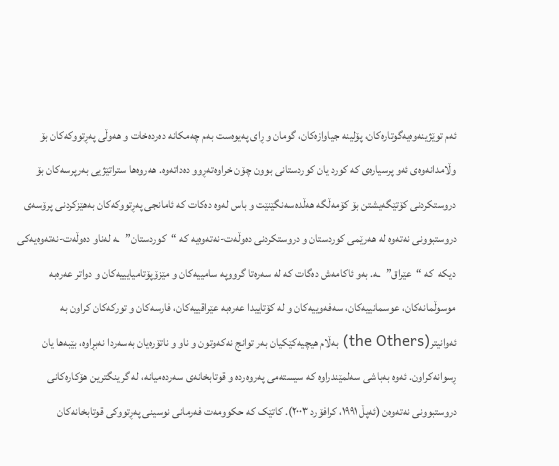ئەم توێژینەوەیەگوتارەکان، پۆلینە جیاوازەکان، گومان و ڕای پەیوەست بەم چەمکانە دەردەخات و هەوڵی پەڕتووکەکان بۆ وڵامدانەوەی ئەو پرسیارەی کە کورد یان کوردستانی بوون چۆن خراوەتەڕوو دەداتەوە. هەروەها ستراتێژیی بەرپرسەکان بۆ دروستکردنی کۆتێگەیشتن بۆ کۆمەڵگە هەڵدەسەنگێنێت و باس لەوە دەکات کە ئامانجی پەڕتووکەکان بەهێزکردنی پرۆسەی دروستبوونی نەتەوە لە هەرێمی کوردستان و دروستکردنی دەوڵەت-نەتەوەیە کە “کوردستان”ـە لەناو دەوڵەت-نەتەوەیەکی دیکە  کە “عێراق”ـە. بەو ئاکامەش دەگات کە لە سەرەتا گرووپە سامییەکان و مێزۆپۆتامیایییەکان و دواتر عەرەبە موسوڵمانەکان، عوسمانییەکان، سەفەوییەکان و لە کۆتاییدا عەرەبە عێراقییەکان، فارسەکان و تورکەکان کراون بە ئەوانیتر(the Others) بەڵام هیچیەکێکیان بەر توانج نەکەوتون و ناو و ناتۆرەیان بەسەردا نەبڕاوە، بێبەها یان ڕسوانەکراون. ئەوە بەباشی سەلمێندراوە کە سیستەمی پەروەردە و قوتابخانەی سەردەمیانە، لە گرینگترین هۆکارەکانی دروستبوونی نەتەوەن (ئەپڵ ١٩٩١، کرافۆرد ٢٠٠٣). کاتێک کە حکوومەت فەرمانی نوسینی پەڕتووکی قوتابخانەکان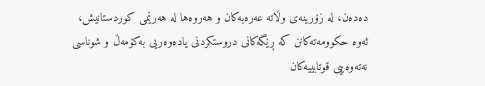دەدەن، لە زۆرینەی وڵاتە عەرەبەکان و هەروەها لە هەرێمی کوردستانیش، ئەوە حکوومەتەکانن کە ڕێگەکانی دروستکردنی یادەوەریی بەکۆمەڵ و شوناسی نەتەوەییی قوتابییەکان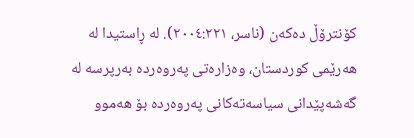کۆنترۆڵ دەکەن (ناسر، ٢٠٠٤:٢٢١). لە ڕاستیدا لە هەرێمی کوردستان، وەزارەتی پەروەردە بەرپرسە لە گەشەپێدانی سیاسەتەکانی پەروەردە بۆ هەموو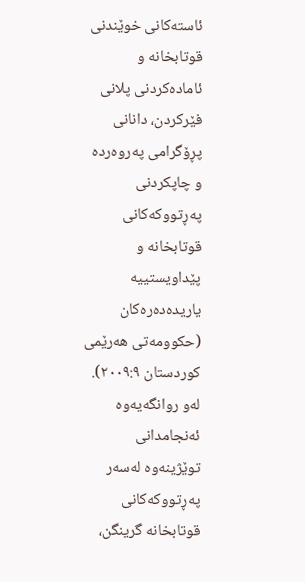ئاستەکانی خوێندنی قوتابخانە و ئامادەکردنی پلانی فێرکردن، دانانی پڕۆگرامی پەروەردە و چاپکردنی پەڕتووکەکانی قوتابخانە و پێداویستییە یاریدەدەرەکان (حکوومەتی هەرێمی کوردستان ٢٠٠٩:٩). لەو روانگەیەوە ئەنجامدانی توێژینەوە لەسەر پەڕتووکەکانی قوتابخانە گرینگن،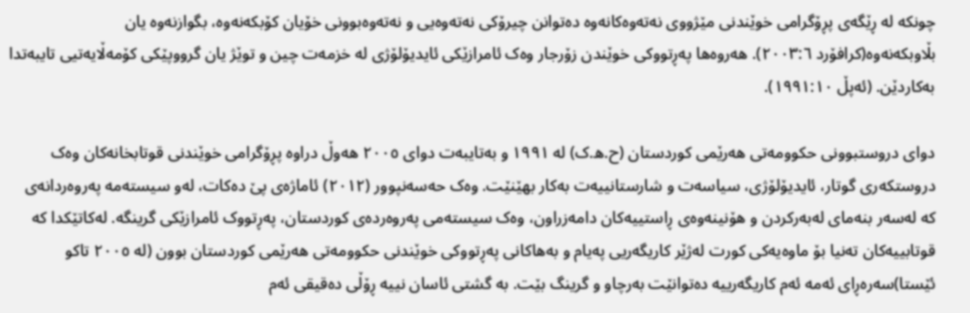چونکە لە ڕێگەی پڕۆگرامی خوێندنی مێژووی نەتەوەکانەوە دەتوانن چیرۆکی نەتەوەیی و نەتەوەبوونی خۆیان کۆبکەنەوە، بگوازنەوە یان بڵاوبکەنەوە(کرافۆرد ٢٠٠٣:٦). هەروەها پەڕتووکی خوێندن زۆرجار وەک ئامرازێکی ئایدیۆلۆژی لە خزمەت چین و توێژ یان گرووپێکی کۆمەڵایەتیی تایبەتدا بەکاردێن. (ئەپڵ ١٩٩١:١٠).

دوای دروستبوونی حکوومەتی هەرێمی کوردستان (ح.ه.ک) لە ١٩٩١ و بەتایبەت دوای ٢٠٠٥ هەوڵ دراوە پڕۆگرامی خوێندنی قوتابخانەکان وەک دروستکەری گوتار، ئایدیۆلۆژی، سیاسەت و شارستانییەت بەکار بهێنێت. وەک حەسەنپوور (٢٠١٢) ئاماژەی پێ دەکات، لەو سیستەمە پەروەردانەی کە لەسەر بنەمای لەبەرکردن و هۆنینەوەی ڕاستییەکان دامەزراون، وەک سیستەمی پەروەردەی کوردستان، پەڕتووک ئامرازێکی گرینگە. لەکاتێکدا کە قوتابییەکان تەنیا بۆ ماوەیەکی کورت لەژێر کاریگەریی پەیام و بەهاکانی پەڕتووکی خوێندنی حکوومەتی هەرێمی کوردستان بوون (لە ٢٠٠٥ تاکو ئێستا)سەرەڕای ئەمە ئەم کاریگەرییە دەتوانێت بەرچاو و گرینگ بێت. بە گشتی ئاسان نییە ڕۆڵی دەقیقی ئەم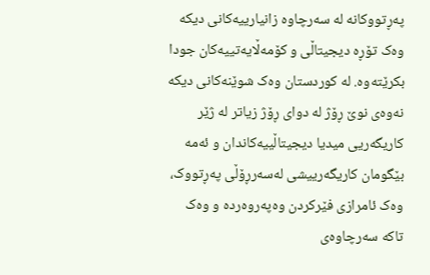پەڕتووکانە لە سەرچاوە زانیارییەکانی دیکە وەک تۆڕە دیجیتاڵی و کۆمەڵایەتییەکان جودا بکرێتەوە. لە کوردستان وەک شوێنەکانی دیکە نەوەی نوێ ڕۆژ لە دوای ڕۆژ زیاتر لە ژێر کاریگەریی میدیا دیجیتاڵییەکاندان و ئەمە بێگومان کاریگەرییشی لەسەرڕۆڵی پەڕتووک، وەک ئامرازی فێرکردن وەپەروەردە و وەک تاکە سەرچاوەی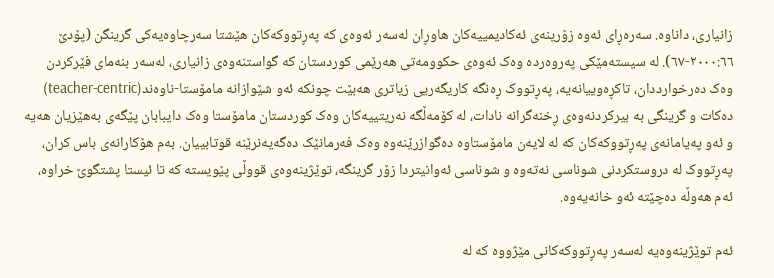زانیاری، داناوە. سەرەڕای ئەوە زۆرینەی ئەکادیمییەکان هاوڕان لەسەر ئەوەی کە پەڕتووکەکان هێشتا سەرچاوەیەکی گرینگن (پۆدێ ٢٠٠٠:٦٦-٦٧). لە سیستەمێکی پەروەردە وەک ئەوەی حکوومەتی هەرێمی کوردستان کە گواستنەوەی زانیاری، لەسەر بنەمای فێرکردن وەک دەرخوارددان، تاکڕەوییانەیە، پەڕتووک ڕەنگە کاریگەریی زیاتری هەبێت چونکە ئەو شێوازانە مامۆستا-ناوەند(teacher-centric) دەکات و گرینگی بە بیرکردنەوەی ڕخنەگرانە نادات، لە کۆمەڵگە نەریتییەکان وەک کوردستان مامۆستا وەک دایبابان پێگەی بەهێزیان هەیە و ئەو پەیامانەی پەڕتووکەکان کە لە لایەن مامۆستاوە دەگوازرێنەوە وەک فەرمانێک دەگەیەنرێنە قوتابییان. بەم هۆکارانەی باس کران، پەڕتووک لە دروستکردنی شوناسی نەتەوە و شوناسی ئەوانیتردا زۆر گرینگە، توێژینەوەی قووڵی پێویستە کە تا ئیستا پشتگوێ خراوە، ئەم هەوڵە دەچێتە ئەو خانەیەوە.

ئەم توێژینەوەیە لەسەر پەڕتووکەکانی مێژووە کە لە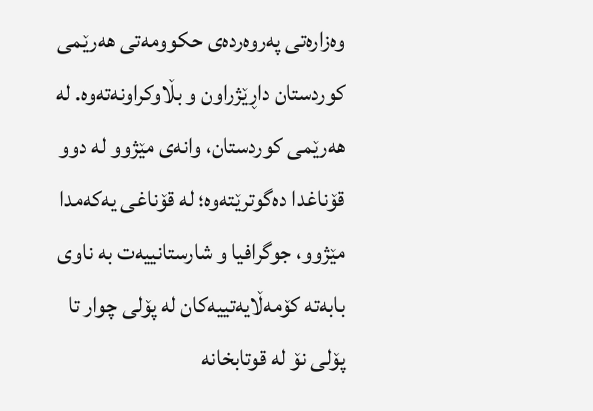وەزارەتی پەروەردەی حکوومەتی هەرێمی کوردستان داڕێژراون و بڵاوکراونەتەوە. لە هەرێمی کوردستان، وانەی مێژوو لە دوو قۆناغدا دەگوترێتەوە؛ لە قۆناغی یەکەمدا مێژوو، جوگرافیا و شارستانییەت بە ناوی بابەتە کۆمەڵایەتییەکان لە پۆلی چوار تا پۆلی نۆ لە قوتابخانە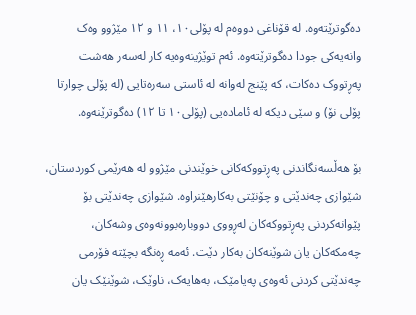دەگوترێتەوە. لە قۆناغی دووەم لە پۆلی١٠، ١١ و ١٢ مێژوو وەک وانەیەکی جودا دەگوترێتەوە. ئەم توێژینەوەیە کار لەسەر هەشت پەڕتووک دەکات، کە پێنج لەوانە لە ئاستی سەرەتایی (لە پۆلی چوارتا پۆلی نۆ) و سێی دیکە لە ئامادەیی (پۆلی١٠ تا ١٢) دەگوترێنەوە.

بۆ هەڵسەنگاندنی پەڕتووکەکانی خوێندنی مێژوو لە هەرێمی کوردستان، شێوازی چەندێتی و چۆنێتی بەکارهێنراوە. شێوازی چەندێتی بۆ پێوانەکردنی پەڕتووکەکان لەڕووی دووبارەبوونەوەی وشەکان، چەمکەکان یان شوێنەکان بەکار دێت. ئەمە ڕەنگە بچێتە فۆرمی چەندێتی کردنی ئەوەی پەیامێک، بەهایەک، ناوێک، شوێنێک یان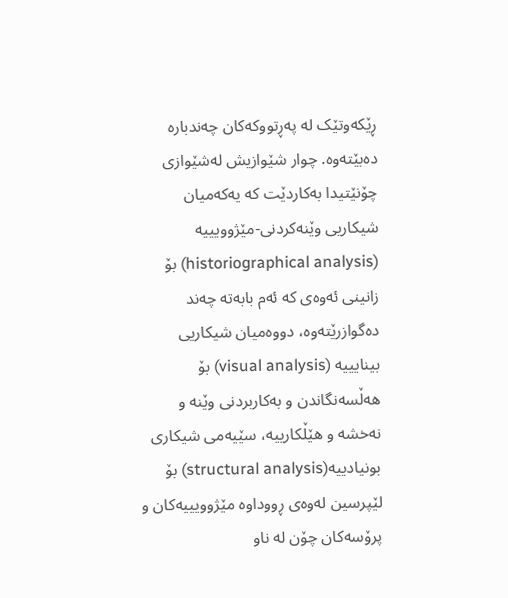ڕێکەوتێک لە پەڕتووکەکان چەندبارە دەبێتەوە. چوار شێوازیش لەشێوازی چۆنێتیدا بەکاردێت کە یەکەمیان شیکاریی وێنەکردنی-مێژوویییە (historiographical analysis) بۆ زانینی ئەوەی کە ئەم بابەتە چەند دەگوازرێتەوە، دووەمیان شیکاریی بینایییە (visual analysis) بۆ هەڵسەنگاندن و بەکاربردنی وێنە و نەخشە و هێڵکارییە، سێیەمی شیکاری بونیادییە(structural analysis) بۆ لێپرسین لەوەی ڕووداوە مێژوویییەکان و پرۆسەکان چۆن لە ناو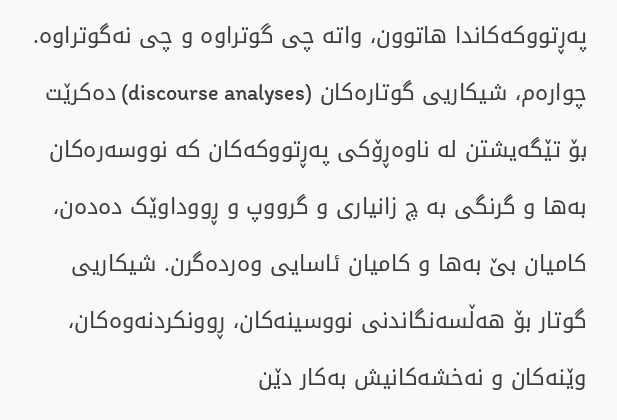پەڕتووکەکاندا هاتوون، واتە چی گوتراوە و چی نەگوتراوە. چوارەم، شیکاریی گوتارەکان (discourse analyses) دەکرێت بۆ تێگەیشتن لە ناوەڕۆکی پەڕتووکەکان کە نووسەرەکان بەها و گرنگی بە چ زانیاری و گرووپ و ڕووداوێک دەدەن، کامیان بێ بەها و کامیان ئاسایی وەردەگرن. شیکاریی گوتار بۆ هەڵسەنگاندنی نووسینەکان، ڕوونکردنەوەکان، وێنەکان و نەخشەکانیش بەکار دێن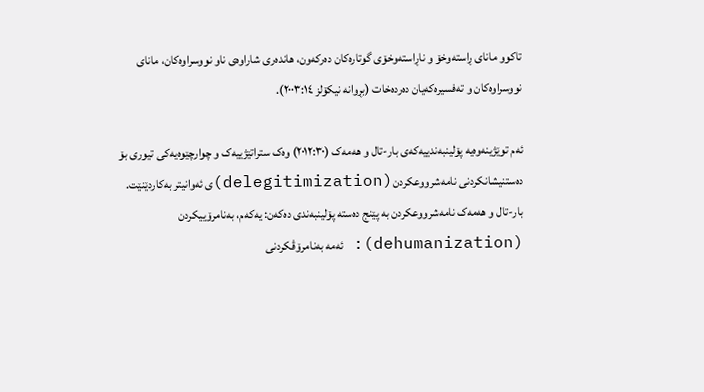تاکوو مانای ڕاستەوخۆ و ناڕاستەوخۆی گوتارەکان دەرکەون، هاندەری شاراوەی ناو نووسراوەکان، مانای نووسراوەکان و تەفسیرەکەیان دەردەخات (بڕوانە نیکۆلز ٢٠٠٣:١٤).

ئەم توێژینەوەیە پۆلینبەندییەکەی بار-تال و هەمەک (٢٠١٢:٣٠) وەک ستراتێژییەک و چوارچێوەیەکی تیوری بۆ دەستنیشانکردنی نامەشرووعکردن(delegitimization)ی ئەوانیتر بەکاردێنێت. بار-تال و هەمەک نامەشرووعکردن بە پێنج دەستە پۆلینبەندی دەکەن: یەکەم، بەنامرۆییکردن (dehumanization): ئەمە بەنامرۆڤکردنی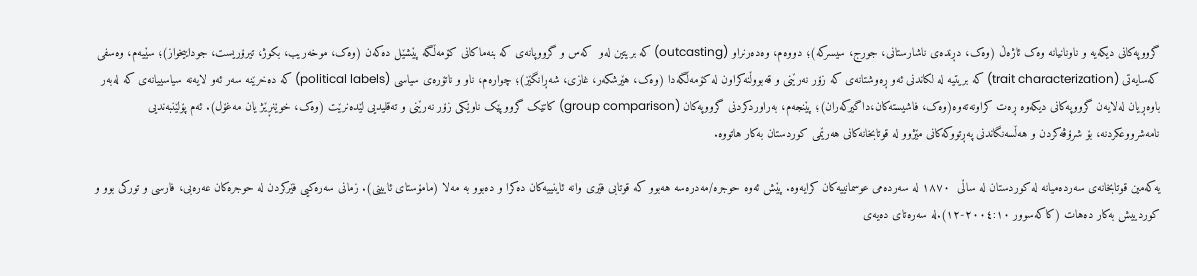گرووپەکانی دیکەیە و ناونانیانە وەک ئاژەڵ (وەک، دڕندەی ناشارستانی، جورج، سیسرکە)؛ دووەم، وەدەرنراو (outcasting) کە بریتین لەو  کەس و گرووپانەی کە بنەماکانی کۆمەڵگە پێشێل دەکەن (وەک، موخەریب، بکوژ، تیرۆریست، جوداییخواز)؛ سێیەم، وەسفی کەسایەتی (trait characterization) کە بریتیە لە لکاندنی ئەو ڕەوشتانەی کە زۆر نەرێنی و قەبووڵنەکراون لە کۆمەڵگەدا (وەک، هێرشکەر، غازی، شەڕانگێز)؛ چوارەم، ناو و ناتۆرەی سیاسی (political labels) کە دەخرێنە سەر ئەو لایەنە سیاسییانەی کە لەبەر باوەڕیان لەلایەن گرووپەکانی دیکەوە ڕەت کراونەتەوە(وەک، فاشیستەکان،داگیرکەران)؛ پێنجەم، بەراوردکردنی گرووپەکان (group comparison) کاتێک گرووپێک ناوێکی زۆر نەرێنی و تەقلیدیی لێدەنرێت (وەک، خوێنڕێژ یان مەغۆل). ئەم پۆلێنبەندیی نامەشرووعکردنە، بۆ شرۆڤەکردن ‌و هەڵسەنگاندنی پەڕتووکەکانی مێژوو لە قوتابخانەکانی هەرێمی کوردستان بەکار هاتووە.

یەکەمین قوتابخانەی سەردەمیانە لە کوردستان لە ساڵی  ١٨٧٠ لە سەردەمی عوسمانییەکان کرایەوە. پێش ئەوە حوجرە/مەدرەسە هەبوو کە قوتابی فێری وانە ئاینییەکان دەکرا و دەبوو بە مەلا (مامۆستای ئایینی). زمانی سەرەکیی فێرکردن لە حوجرەکان عەرەبی، فارسی و تورکی بوو و کوردییش بەکار دەهات (کاکەسوور ٢٠٠٤:١٠-١٢).لە سەرەتای دەیەی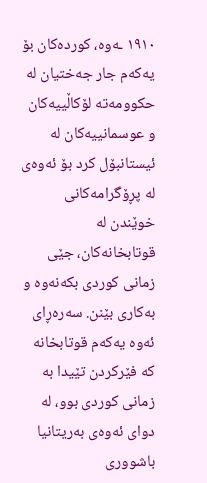١٩١٠ ـەوە، کوردەکان بۆ یەکەم جار جەختیان لە حکوومەتە لۆکاڵییەکان و عوسمانییەکان لە ئیستانبۆل کرد بۆ ئەوەی لە پڕۆگرامەکانی خوێندن لە قوتابخانەکان، جێی زمانی کوردی بکەنەوە و بەکاری بێنن. سەرەڕای ئەوە یەکەم قوتابخانە کە فێرکردن تێیدا بە زمانی کوردی بوو، لە دوای ئەوەی بەریتانیا باشووری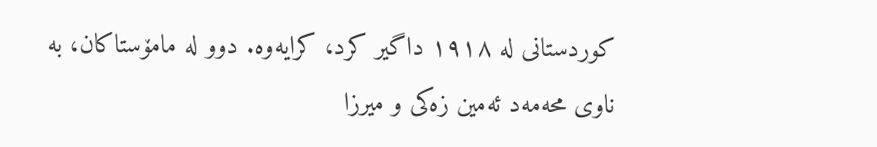کوردستانی لە ١٩١٨ داگیر کرد، کرایەوە. دوو لە مامۆستاکان، بە ناوی محەمەد ئەمین زەکی و میرزا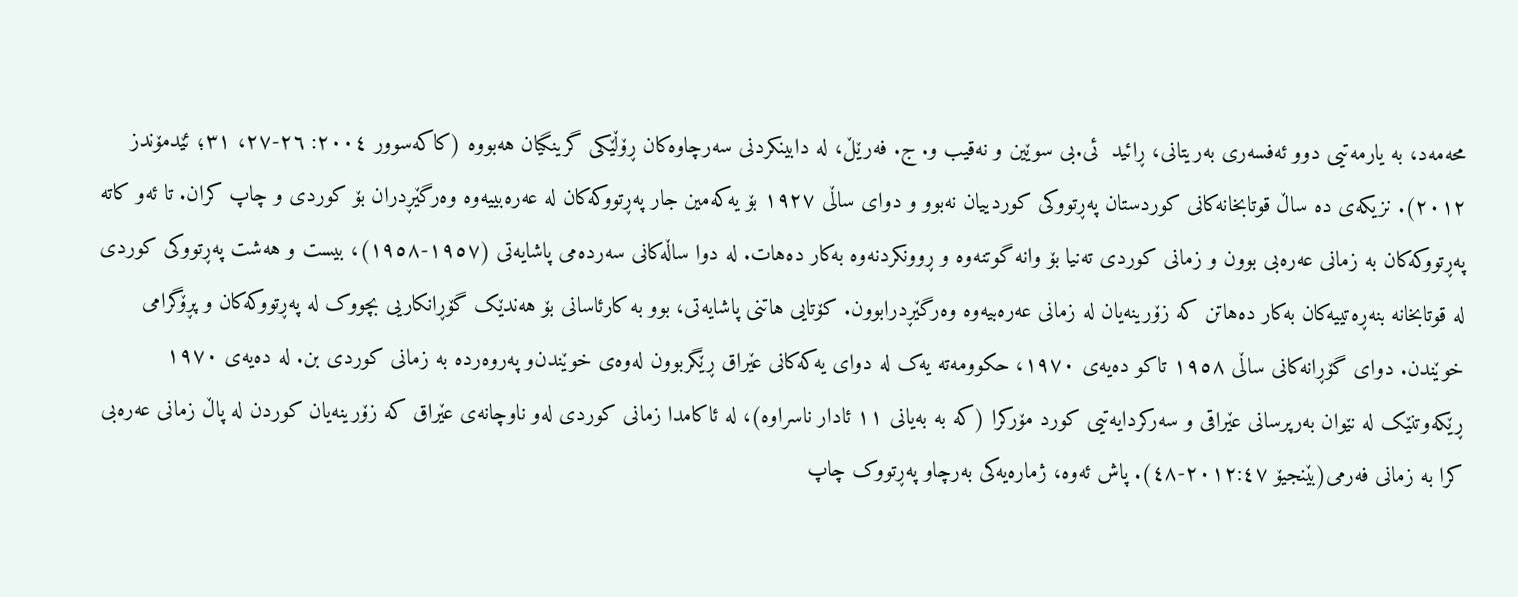محەمەد، بە یارمەتیی دوو ئەفسەری بەریتانی، ڕائید  ئی.بی سوێین و نەقیب و. ج. فەرێڵ، لە دابینکردنی سەرچاوەکان ڕۆڵێکی گرینگیان هەبووە (کاکەسوور ٢٠٠٤: ٢٦-٢٧، ٣١؛ ئێدمۆندز ٢٠١٢). نزیکەی دە ساڵ قوتابخانەکانی کوردستان پەڕتووکی کوردییان نەبوو و دوای ساڵی ١٩٢٧ بۆ یەکەمین جار پەڕتووکەکان لە عەرەبییەوە وەرگێڕدران بۆ کوردی‌ و چاپ کران. تا ئەو کاتە پەڕتووکەکان بە زمانی عەرەبی بوون و زمانی کوردی تەنیا بۆ وانە گوتنەوە و ڕوونکردنەوە بەکار دەهات. لە دوا ساڵەکانی سەردەمی پاشایەتی (١٩٥٧-١٩٥٨)، بیست و هەشت پەڕتووکی کوردی لە قوتابخانە بنەڕەتییەکان بەکار دەهاتن کە زۆرینەیان لە زمانی عەرەبیەوە وەرگێڕدرابوون. کۆتایی هاتنی پاشایەتی، بوو بە کارئاسانی بۆ هەندێک گۆڕانکاریی بچووک لە پەڕتووکەکان و پڕۆگرامی خوێندن. دوای گۆڕانەکانی ساڵی ١٩٥٨ تاکو دەیەی ١٩٧٠، حکوومەتە یەک لە دوای یەکەکانی عێراق ڕێگربوون لەوەی خوێندن‌و پەروەردە بە زمانی کوردی بن. لە دەیەی ١٩٧٠ ڕێکەوتنێک لە نێوان بەرپرسانی عێراقی و سەرکردایەتیی کورد مۆرکرا (کە بە بەیانی ١١ ئادار ناسراوە)، لە ئاکامدا زمانی کوردی لەو ناوچانەی عێراق کە زۆرینەیان کوردن لە پاڵ زمانی عەرەبی کرا بە زمانی فەرمی(بێنجیۆ ٢٠١٢:٤٧-٤٨). پاش ئەوە، ژمارەیەکی بەرچاو پەڕتووک چاپ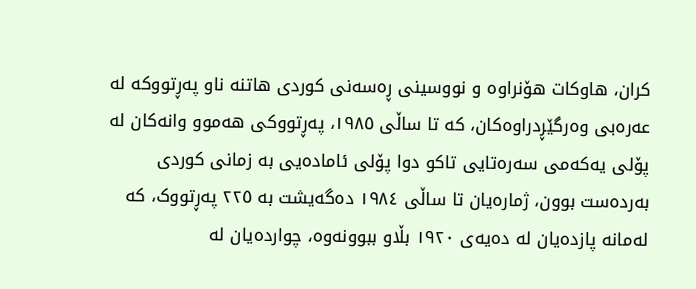کران، هاوکات هۆنراوە و نووسینی ڕەسەنی کوردی هاتنە ناو پەڕتووکە لە عەرەبی وەرگێڕدراوەکان، کە تا ساڵی ١٩٨٥، پەڕتووکی هەموو وانەکان لە پۆلی یەکەمی سەرەتایی تاکو دوا پۆلی ئامادەیی بە زمانی کوردی بەردەست بوون، ژمارەیان تا ساڵی ١٩٨٤ دەگەیشت بە ٢٢٥ پەڕتووک، کە لەمانە پازدەیان لە دەیەی ١٩٢٠ بڵاو ببوونەوە، چواردەیان لە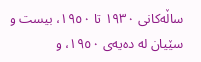ساڵەکانی ١٩٣٠ تا ١٩٥٠، بیست و سێیان لە دەیەی ١٩٥٠، و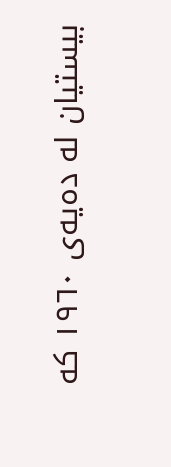بیستیان لە دەیەی ١٩٦٠ کە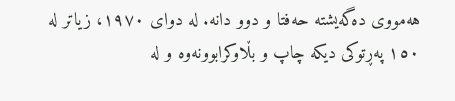هەمووی دەگەیشتە حەفتا و دوو دانە. لە دوای ١٩٧٠، زیاتر لە ١٥٠ پەڕتوکی دیکە چاپ و بڵاوکرابوونەوە و لە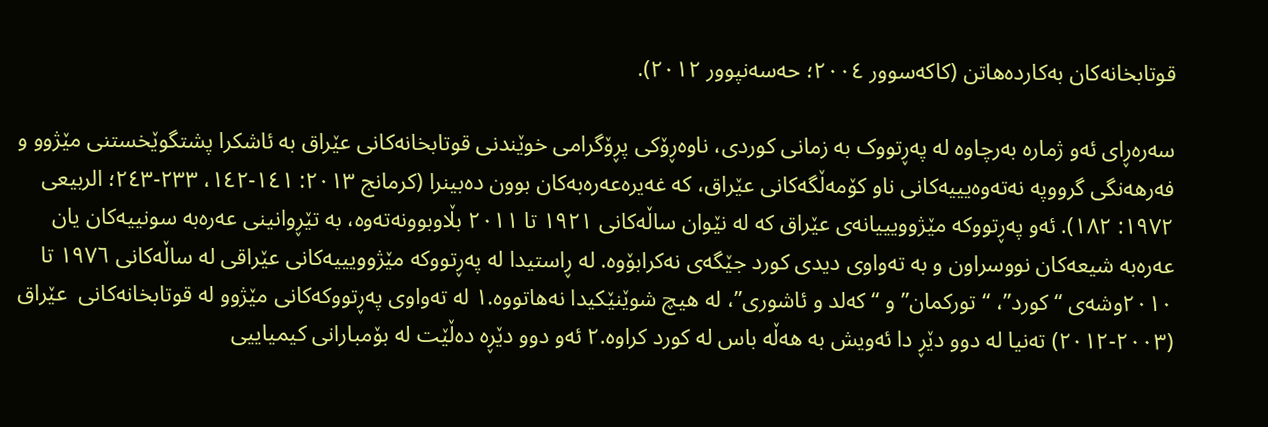قوتابخانەکان بەکاردەهاتن (کاکەسوور ٢٠٠٤؛ حەسەنپوور ٢٠١٢).

سەرەڕای ئەو ژمارە بەرچاوە لە پەڕتووک بە زمانی کوردی، ناوەڕۆکی پڕۆگرامی خوێندنی قوتابخانەکانی عێراق بە ئاشکرا پشتگوێخستنی مێژوو و فەرهەنگی گرووپە نەتەوەیییەکانی ناو کۆمەڵگەکانی عێراق، کە غەیرەعەرەبەکان بوون دەبینرا (کرمانج ٢٠١٣: ١٤١-١٤٢، ٢٣٣-٢٤٣؛ الربیعی ١٩٧٢: ١٨٢). ئەو پەڕتووکە مێژوویییانەی عێراق کە لە نێوان ساڵەکانی ١٩٢١ تا ٢٠١١ بڵاوبوونەتەوە، بە تێڕوانینی عەرەبە سونییەکان یان عەرەبە شیعەکان نووسراون و بە تەواوی دیدی کورد جێگەی نەکرابۆوە. لە ڕاستیدا لە پەڕتووکە مێژوویییەکانی عێراقی لە ساڵەکانی ١٩٧٦ تا ٢٠١٠وشەی “کورد”، “تورکمان” و “کەلد و ئاشوری”، لە هیچ شوێنێکیدا نەهاتووە.١ لە تەواوی پەڕتووکەکانی مێژوو لە قوتابخانەکانی  عێراق (٢٠٠٣-٢٠١٢) تەنیا لە دوو دێڕ دا ئەویش بە هەڵە باس لە کورد کراوە.٢ ئەو دوو دێڕە دەڵێت لە بۆمبارانی کیمیاییی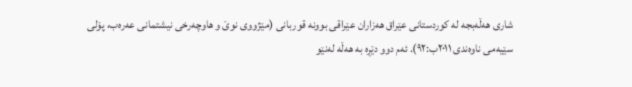شاری هەڵەبجە لە کوردستانی عێراق هەزاران عێراقی بوونە قوربانی (مێژووی نوێ و هاوچەرخی نیشتمانی عەرەب، پۆلی سێیەمی ناوەندی ٢٠١١ب:٩٢). ئەم دوو دێڕە بە هەڵە لەنێو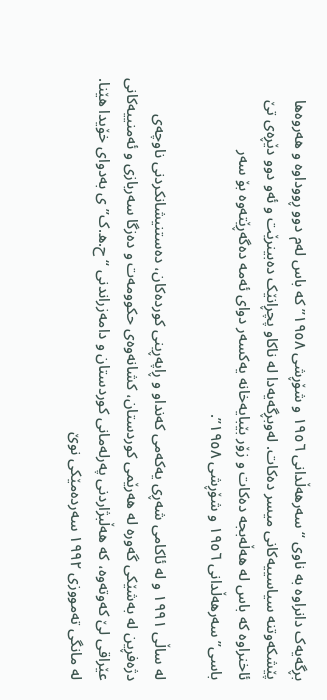بڕگەیەک دانراوە بە ناوی “سەرهەڵدانی ١٩٥٦ و شۆڕشی ١٩٥٨” کە باس لەم دوو ڕووداوە و هەروەها پێشکەوتنە سیاسییەکانی میسر دەکات. لەوبڕگەیەدا لە ناکاو پچڕانێک دەبینرێت و ئەو دوو دێڕەی تێ ئاخنراوە کە باس لە هەڵەبجە دەکات و زۆر بێبایەخانە یەکسەر دوای ئەمە دەگەڕێتەوە بۆ سەر باسی”سەرهەڵدانی ١٩٥٦ و شۆڕشی ١٩٥٨”.

لە ساڵی ١٩٩١ و لە ئاکامی شەڕی یەکەمی کەنداو و ڕاپەڕینی کوردەکان، دەستنیشانکردنی ناوچەی دژەفڕین لە بەشێکی گەورە لە هەرێمی کوردستان، کشانەوەی حکوومەت و دەزگا سەربازی و ئەمنییەکانی عێراقی لێ کەوتەوە، کە هەڵبژاردنی پەرلەمانی کوردستان و دامەزراندنی “ح.ه.ک”ی بەدوای خۆیدا هێنا. لە مانگی تەمووزی ١٩٩٢ سەردەمێکی نوێ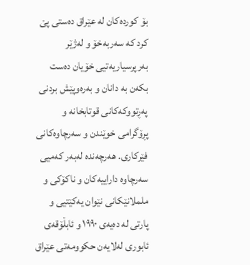بۆ کوردەکان لە عێراق دەستی پێ کرد کە سەربەخۆ و لەژێر بەرپرسیاریەتیی خۆیان دەست بکەن بە دانان و بەرەوپێش بردنی پەڕتووکەکانی قوتابخانە و پڕۆگرامی خوێندن و سەرچاوەکانی فێرکاری. هەرچەندە لەبەر کەمیی سەرچاوە داراییەکان و ناکۆکی و ململانێکانی نێوان یەکێتیی و پارتی لە دەیەی ١٩٩٠ و ئابڵۆقەی ئابوری لەلایەن حکوومەتی عێراق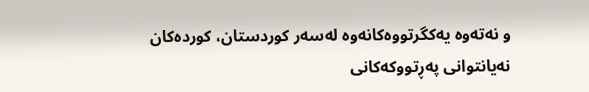و نەتەوە یەکگرتووەکانەوە لەسەر کوردستان، کوردەکان نەیانتوانی پەڕتووکەکانی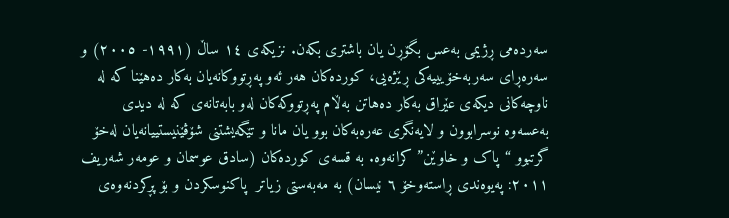سەردەمی ڕژیمی بەعس بگۆڕن یان باشتری بکەن. نزیکەی ١٤ ساڵ (١٩٩١- ٢٠٠٥) و سەرەڕای سەربەخۆیییەکی ڕێژەیی، کوردەکان هەر ئەو پەڕتووکانەیان بەکار دەهێنا کە لە ناوچەکانی دیکەی عێراق بەکار دەهاتن بەڵام پەڕتووکەکان لەو بابەتانەی کە لە دیدی بەعسەوە نوسرابوون و لایەنگری عەرەبەکان بوو یان مانا و تێگەیشتنی شۆڤێنیستییانەیان لەخۆ گرتبوو “پاک و خاوێن” کرانەوە. بە قسەی کوردەکان (سادق عوسمان و عومەر شەریف ٢٠١١: پەیوەندی ڕاستەوخۆ ٦ نیسان) بە مەبەستی زیاتر  پاکنوسکردن و بۆ پڕکردنەوەی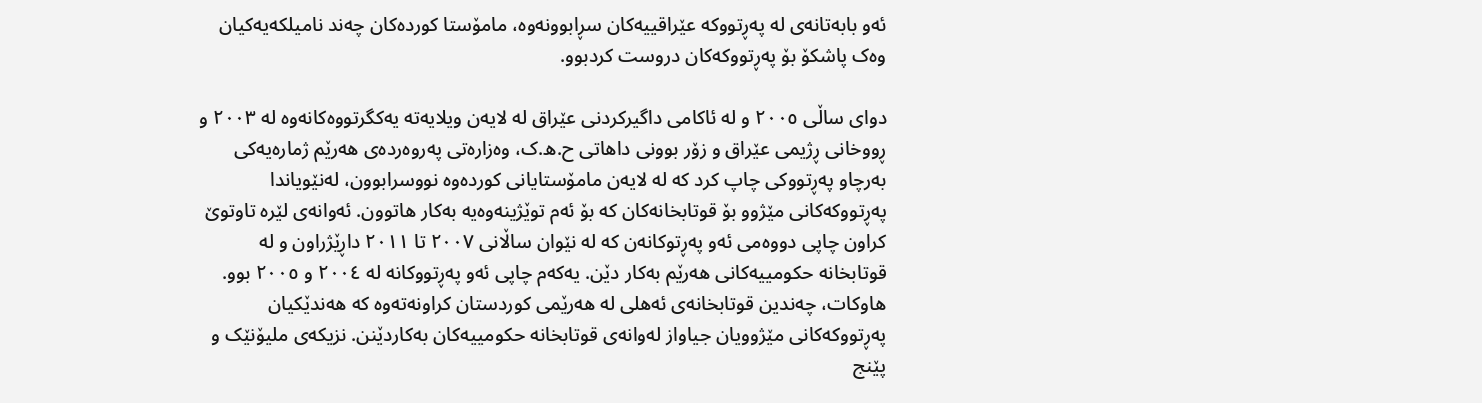ئەو بابەتانەی لە پەڕتووکە عێراقییەکان سڕابوونەوە، مامۆستا کوردەکان چەند نامیلکەیەکیان وەک پاشکۆ بۆ پەڕتووکەکان دروست کردبوو.

دوای ساڵی ٢٠٠٥ و لە ئاکامی داگیرکردنی عێراق لە لایەن ویلایەتە یەکگرتووەکانەوە لە ٢٠٠٣ و ڕووخانی ڕژیمی عێراق و زۆر بوونی داهاتی ح.ه.ک، وەزارەتی پەروەردەی هەرێم ژمارەیەکی بەرچاو پەڕتووکی چاپ کرد کە لە لایەن مامۆستایانی کوردەوە نووسرابوون، لەنێویاندا پەڕتووکەکانی مێژوو بۆ قوتابخانەکان کە بۆ ئەم توێژینەوەیە بەکار هاتوون. ئەوانەی لێرە تاوتوێ کراون چاپی دووەمی ئەو پەڕتوکانەن کە لە نێوان ساڵانی ٢٠٠٧ تا ٢٠١١ داڕێژراون و لە قوتابخانە حکومییەکانی هەرێم بەکار دێن. یەکەم چاپی ئەو پەڕتووکانە لە ٢٠٠٤ و ٢٠٠٥ بوو. هاوکات، چەندین قوتابخانەی ئەهلی لە هەرێمی کوردستان کراونەتەوە کە هەندێکیان پەڕتووکەکانی مێژوویان جیاواز لەوانەی قوتابخانە حکومییەکان بەکاردێنن. نزیکەی ملیۆنێک و پێنج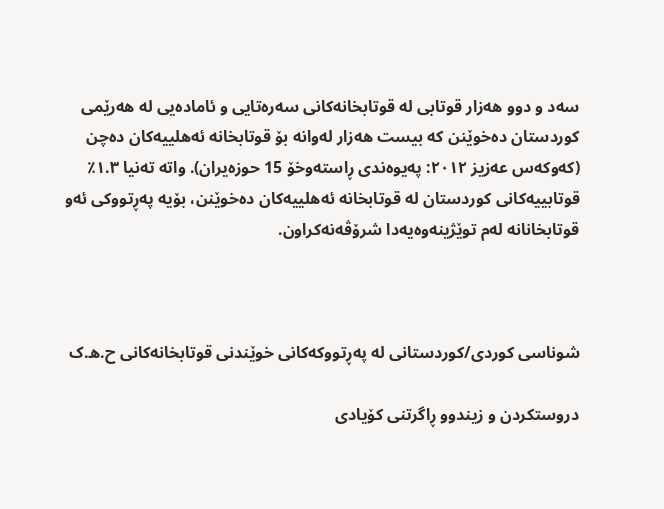سەد و دوو هەزار قوتابی لە قوتابخانەکانی سەرەتایی و ئامادەیی لە هەرێمی کوردستان دەخوێنن کە بیست هەزار لەوانە بۆ قوتابخانە ئەهلییەکان دەچن (کەوکەس عەزیز ٢٠١٢: پەیوەندی ڕاستەوخۆ 15 حوزەیران). واتە تەنیا ١.٣٪ قوتابییەکانی کوردستان لە قوتابخانە ئەهلییەکان دەخوێنن، بۆیە پەڕتووکی ئەو قوتابخانانە لەم توێژینەوەیەدا شرۆڤەنەکراون.



شوناسی کوردی/کوردستانی لە پەڕتووکەکانی خوێندنی قوتابخانەکانی ح.ه.ک

دروستکردن و زیندوو ڕاگرتنی کۆیادی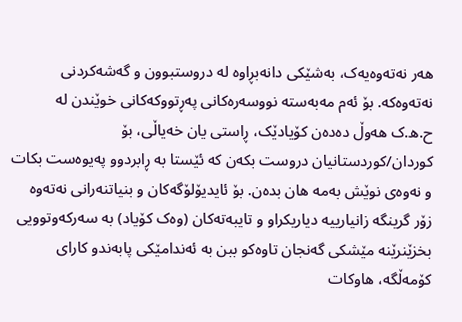هەر نەتەوەیەک، بەشێکی دانەبڕاوە لە دروستبوون و گەشەکردنی نەتەوەکە. بۆ ئەم مەبەستە نووسەرەکانی پەڕتووکەکانی خوێندن لە ح.ه.ک هەوڵ دەدەن کۆیادێک، ڕاستی یان خەیاڵی، بۆ کوردان/کوردستانیان دروست بکەن کە ئێستا بە ڕابردوو پەیوەست بکات و نەوەی نوێش بەمە هان بدەن. بۆ ئایدیۆلۆگەکان و بنیاتنەرانی نەتەوە زۆر گرینگە زانیارییە دیاریکراو و تایبەتەکان (وەک کۆیاد) بە سەرکەوتوویی بخزێنرێنە مێشکی گەنجان تاوەکو ببن بە ئەندامێکی پابەندو کارای کۆمەڵگە، هاوکات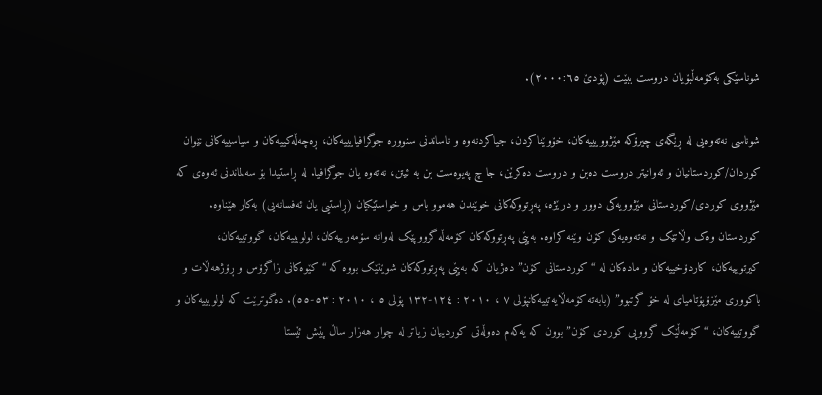شوناسێکی بەکۆمەڵبۆیان دروست ببێت (پۆدێ ٢٠٠٠:٦٥).

شوناسی نەتەوەیی لە ڕێگەی چیرۆکە مێژوویییەکان، خۆوێناکردن، جیاکردنەوە و ناساندنی سنوورە جوگرافیایییەکان، ڕەچەڵەکییەکان و سیاسییەکانی نێوان کوردان/کوردستانیان و ئەوانیتر دروست دەبن و دروست دەکرێن، جا چ پەیوەست بن بە ئیتن، نەتەوە یان جوگرافیا. لە ڕاستیدا بۆ سەلماندنی ئەوەی کە مێژووی کوردی/کوردستانی مێژوویەکی دوور و درێژە، پەڕتووکەکانی خوێندن هەموو باس و خواستێکیان (ڕاستیی یان ئەفسانەیی) بەکار هێناوە. کوردستان وەک وڵاتێک و نەتەوەیەکی کۆن وێنە کراوە. بەپێی پەڕتووکەکان کۆمەڵە گرووپێک لەوانە سۆمەرییەکان، لولوبییەکان، گووتییەکان، کیرتوییەکان، کاردۆخییەکان و مادەکان لە “کوردستانی کۆن” دەژیان کە بەپێی پەڕتووکەکان شوێنێک بووە کە “کێوەکانی زاگرۆس و ڕۆژهەڵات و باکووری مێزۆپۆتامیای لە خۆ گرتبوو” (بابەتە کۆمەڵایەتییەکانپۆلی ٧ ، ٢٠١٠ : ١٢٤-١٣٢ پۆلی ٥ ، ٢٠١٠ : ٥٣-٥٥). دەگوترێت کە لولوبییەکان و گووتییەکان، “کۆمەڵێک گرووپی کوردی کۆن” بوون کە یەکەم دەوڵەتی کوردییان زیاتر لە چوار هەزار ساڵ پێش ئێستا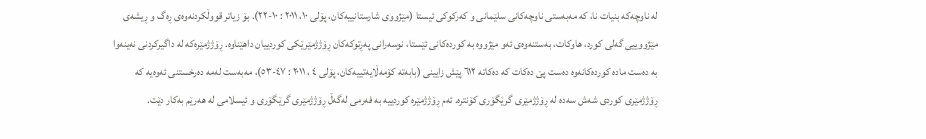لە ناوچەکە بنیات نا، کە مەبەستی ناوچەکانی سلێمانی و کەرکوکی ئیستا (مێژووی شارستانییەکان، پۆلی ١٠، ٢٠١١ : ١٠-٢٢). بۆ زیاتر قووڵکردنەوەی ڕەگ‌ و ڕیشەی مێژووییی گەلی کورد، هاوکات، بەستنەوەی ئەو مێژووە بە کوردەکانی ئێستا، نوسەرانی پەڕتوکەکان ڕۆژژمێرێکی کوردییان داهێناوە. ڕۆژژمێرەکە لە داگیرکردنی نەینەوا بە دەست مادە کوردەکانەوە دەست پێ دەکات کە دەکاتە ٦١٢ پێش زایینی (بابەتە کۆمەڵایەتییەکان، پۆلی ٤ ، ٢٠١١ : ٤٧-٥٣)، مەبەست لەمە دەرخستنی ئەوەیە کە ڕۆژژمێری کوردی شەش سەدە لە ڕۆژژمێری گرێگۆری کۆنترە. ئەم ڕۆژژمێرە کوردییە بە فەرمی لەگەڵ ڕۆژژمێری گرێگۆری و ئیسلامی لە هەرێم بەکار دێت.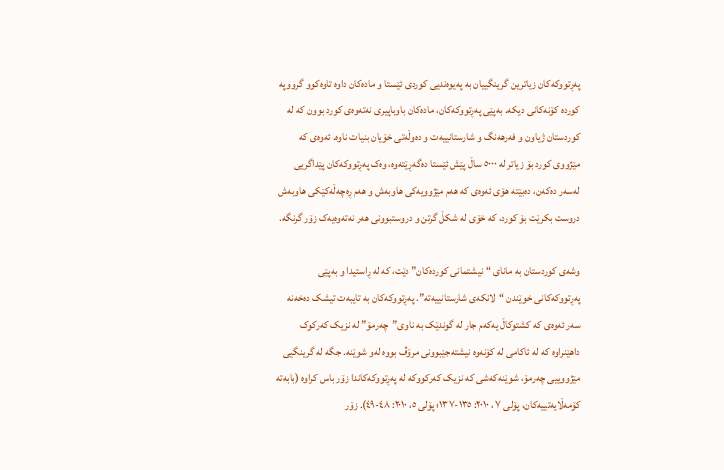پەڕتووکەکان زیاترین گرینگییان بە پەیوەندیی کوردی ئێستا و مادەکان داوە تاوەکوو گرووپە کوردە کۆنەکانی دیکە. بەپێی پەڕتووکەکان، مادەکان باوباپیری نەتەوەی کورد بوون کە لە کوردستان ژیاون و فەرهەنگ و شارستانییەت و دەوڵەتی خۆیان بنیات ناوە. ئەوەی کە مێژووی کورد بۆ زیاتر لە ٥٠٠٠ ساڵ پێش ئێستا دەگەڕێتەوە، وەک پەڕتووکەکان پێداگریی لەسەر دەکەن، دەبێتە هۆی ئەوەی کە هەم مێژوویەکی هاوبەش و هەم ڕەچەڵەکێکی هاوبەش دروست بکرێت بۆ کورد، کە خۆی لە شکڵ گرتن و دروستبوونی هەر نەتەوەیەک زۆر گرنگە.

وشەی کوردستان بە مانای “نیشتمانی کوردەکان” دێت، کە لە ڕاستیدا و بەپێی پەڕتووکەکانی خوێندن “لانکەی شارستانییەتە”. پەڕتووکەکان بە تایبەت تیشک دەخەنە سەر ئەوەی کە کشتوکاڵ یەکەم جار لە گوندێک بە ناوی”چەرمۆ” لە نزیک کەرکوک داهێنراوە کە لە ئاکامی لە کۆنەوە نیشتەجێبوونی مرۆڤ بووە لەو شوێنە. جگە لە گرینگیی مێژووییی چەرمۆ، شوێنەکەشی کە نزیک کەرکووکە لە پەڕتووکەکاندا زۆر باس کراوە (بابەتە کۆمەڵایەتییەکان، پۆلی ٧ ، ٢٠١٠: ١٣٥-١٣٧؛ پۆلی ٥، ٢٠١٠: ٤٨-٤٩). زۆر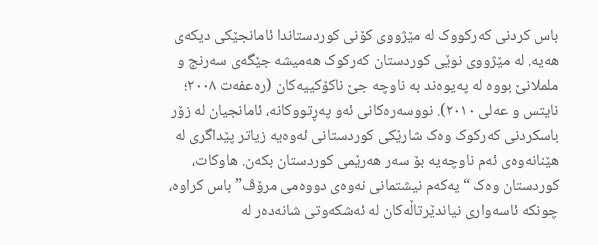باس کردنی کەرکووک لە مێژووی کۆنی کوردستاندا ئامانجێکی دیکەی هەیە. لە مێژووی نوێی کوردستان کەرکوک هەمیشە جێگەی سەرنج‌ و ململانێ بووە لە پەیوەند بە ناوچە جێ ناکۆکییەکان (رەعفەت ٢٠٠٨؛ نایتس و عەلی ٢٠١٠). نووسەرەکانی ئەو پەڕتووکانە، ئامانجیان لە زۆر باسکردنی کەرکوک وەک شارێکی کوردستانی ئەوەیە زیاتر پێداگری لە هێنانەوەی ئەم ناوچەیە بۆ سەر هەرێمی کوردستان بکەن. هاوکات، کوردستان وەک “یەکەم نیشتمانی نەوەی دووەمی مرۆڤ” باس کراوە، چونکە ئاسەواری نیاندێرتاڵەکان لە ئەشکەوتی شانەدەر لە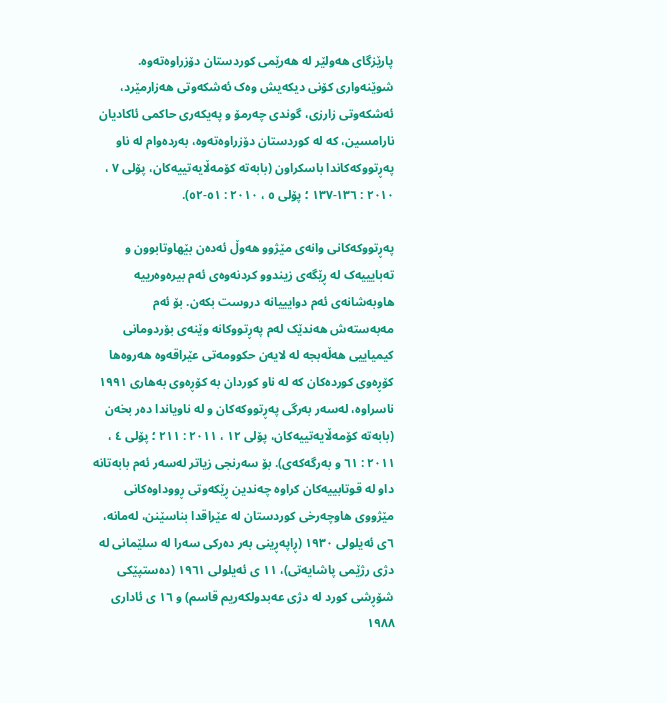پارێزگای هەولێر لە هەرێمی کوردستان دۆزراوەتەوە. شوێنەواری کۆنی دیکەیش وەک ئەشکەوتی هەزارمێرد، ئەشکەوتی زارزی، گوندی چەرمۆ و پەیکەری حاکمی ئاکادیان نارامسین، کە لە کوردستان دۆزراوەتەوە، بەردەوام لە ناو پەڕتووکەکاندا باسکراون (بابەتە کۆمەڵایەتییەکان، پۆلی ٧ ، ٢٠١٠ : ١٣٦-١٣٧ ؛ پۆلی ٥ ، ٢٠١٠ : ٥١-٥٢).

پەڕتووکەکانی وانەی مێژوو هەوڵ ئەدەن بێهاوتابوون و تەبایییەک لە ڕێگەی زیندوو کردنەوەی ئەم بیرەوەرییە هاوبەشانەی ئەم دوایییانە دروست بکەن. بۆ ئەم مەبەستەش هەندێک لەم پەڕتووکانە وێنەی بۆردومانی کیمیاییی هەڵەبجە لە لایەن حکوومەتی عێراقەوە هەروەها کۆڕەوی کوردەکان کە لە ناو کوردان بە کۆڕەوی بەهاری ١٩٩١ ناسراوە، لەسەر بەرگی پەڕتووکەکان و لە ناویاندا دەر بخەن (بابەتە کۆمەڵایەتییەکان، پۆلی ١٢ ، ٢٠١١ : ٢١١ ؛ پۆلی ٤ ، ٢٠١١ : ٦١ و بەرگەکەی). بۆ سەرنجی زیاتر لەسەر ئەم بابەتانە داو لە قوتابییەکان کراوە چەندین ڕێکەوتی ڕووداوەکانی مێژووی هاوچەرخی کوردستان لە عێراقدا بناسێنن، لەمانە، ٦ی ئەیلولی ١٩٣٠ (ڕاپەڕینی بەر دەرکی سەرا لە سلێمانی لە دژی رژێمی پاشایەتی)، ١١ ی ئەیلولی ١٩٦١ (دەستپێکی شۆڕشی کورد لە دژی عەبدولکەریم قاسم) و ١٦ ی ئاداری ١٩٨٨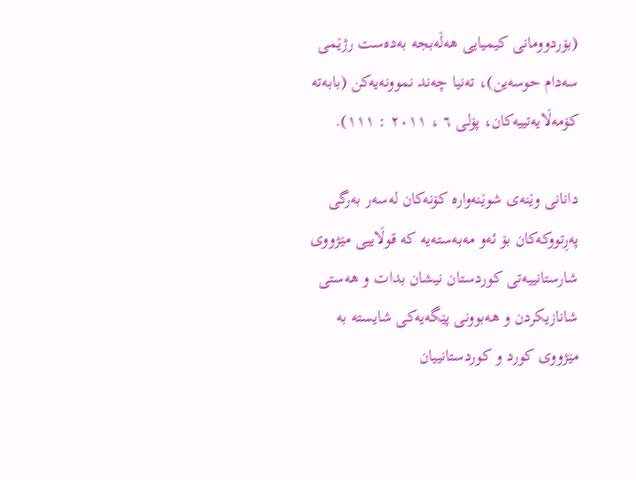(بۆردوومانی کیمیایی هەڵەبجە بەدەست رژێمی سەدام حوسەین)، تەنیا چەند نموونەیەکن (بابەتە کۆمەڵایەتییەکان، پۆلی ٦ ، ٢٠١١ : ١١١).

دانانی وێنەی شوێنەوارە کۆنەکان لەسەر بەرگی پەڕتووکەکان بۆ ئەو مەبەستەیە کە قوڵاییی مێژووی شارستانییەتی کوردستان نیشان بدات و هەستی شانازیکردن و هەبوونی پێگەیەکی شایستە بە مێژووی کورد و کوردستانییان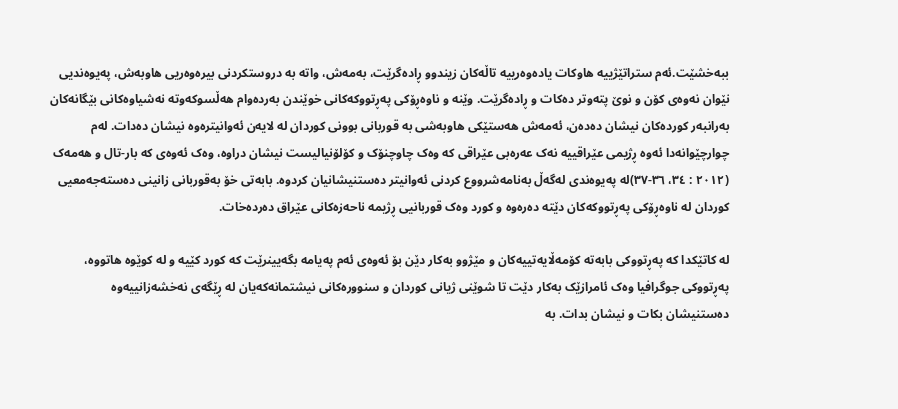ببەخشێت.ئەم ستراتێژییە هاوکات یادەوەرییە تاڵەکان زیندوو ڕادەگرێت، بەمەش، واتە بە دروستکردنی بیرەوەریی هاوبەش، پەیوەندیی نێوان نەوەی کۆن و نوێ پتەوتر دەکات و ڕادەگرێت. وێنە و ناوەڕۆکی پەڕتووکەکانی خوێندن بەردەوام هەڵسوکەوتە نەشیاوەکانی بێگانەکان بەرانبەر کوردەکان نیشان دەدەن، ئەمەش هەستێکی هاوبەشی بە قوربانی بوونی کوردان لە لایەن ئەوانیترەوە نیشان دەدات. لەم چوارچێوانەدا ئەوە ڕژیمی عێراقییە نەک عەرەبی عێراقی کە وەک چاوچنۆک و کۆلۆنیالیست نیشان دراوە، وەک ئەوەی کە بار-تال و هەمەک (٢٠١٢ : ٣٤، ٣٦-٣٧)لە پەیوەندی لەگەڵ بەنامەشرووع کردنی ئەوانیتر دەستنیشانیان کردوە. بابەتی خۆ بەقوربانی زانینی دەستەجەمعیی کوردان لە ناوەڕۆکی پەڕتووکەکان دێتە دەرەوە و کورد وەک قوربانیی ڕژیمە ناحەزەکانی عێراق دەردەخات.

لە کاتێکدا کە پەڕتووکی بابەتە کۆمەڵایەتییەکان و مێژوو بەکار دێن بۆ ئەوەی ئەم پەیامە بگەیینرێت کە کورد کێیە و لە کوێوە هاتووە، پەڕتووکی جوگرافیا وەک ئامرازێک بەکار دێت تا شوێنی ژیانی کوردان و سنوورەکانی نیشتمانەکەیان لە ڕێگەی نەخشەزانییەوە دەستنیشان بکات و نیشان بدات. بە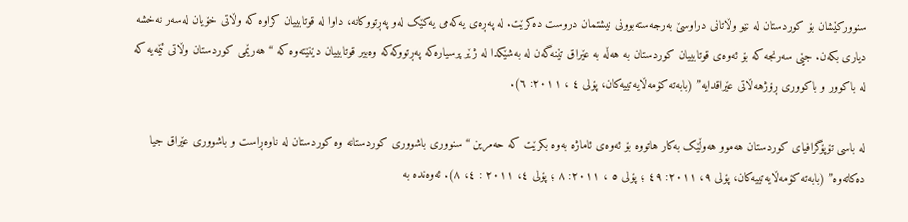سنوورکێشان بۆ کوردستان لە نێو وڵاتانی دراوسێ بەرجەستەبوونی نیشتمان دروست دەکرێت. لە پەڕەی یەکەمی یەکێک لەو پەڕتووکانە، داوا لە قوتابییان کراوە کە وڵاتی خۆیان لەسەر نەخشە دیاری بکەن. جێی سەرنجە کە بۆ ئەوەی قوتابییان کوردستان بە هەڵە بە عێراق تێنەگەن لە بەشێکدا لە ژێر پرسیارەکە پەڕتووکەکە وەبیر قوتابییان دێنێتەوە کە “هەرێمی کوردستان وڵاتی ئێمەیە کە لە باکوور و باکووری ڕۆژهەڵاتی عێراقدایە” (بابەتە کۆمەڵایەتییەکان، پۆلی ٤ ، ٢٠١١: ٦).

لە باسی تۆپۆگرافیای کوردستان هەموو هەوڵێک بەکار هاتووە بۆ ئەوەی ئاماژە بەوە بکرێت کە حەمرین “سنووری باشووری کوردستانە وە کوردستان لە ناوەڕاست و باشووری عێراق جیا دەکاتەوە” (بابەتە کۆمەڵایەتییەکان، پۆلی ٩، ٢٠١١: ٤٩ ؛ پۆلی ٥ ، ٢٠١١: ٨ ؛ پۆلی ٤، ٢٠١١ : ٤، ٨). ئەوەندە بە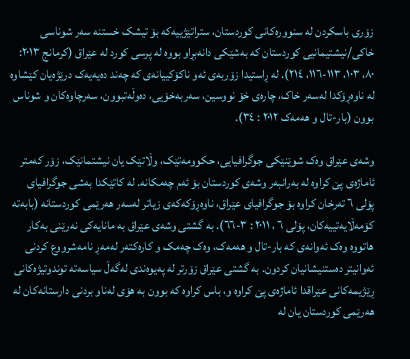زۆری باسکردن لە سنوورەکانی کوردستان، ستراتێژییەکە بۆ تیشک خستنە سەر شوناسی خاکی/نیشتیمانیی کوردستان کە بەشێکی دانەبڕاو بووە لە پرسی کورد لە عێراق (کرمانج ٢٠١٣: ٨٠، ١٠٣، ١١٣-١١٦، ٢١٤). لە ڕاستیدا زۆربەی ئەو ناکۆکییانەی کە چەند دەیەیەک درێژەیان کێشاوە لە ناوەڕۆکدا لەسەر خاک، چارەی خۆ نووسین، سەربەخۆیی، دەوڵەتبوون، سەرچاوەکان و شوناس بوون (بار-تال و هەمەک ٢٠١٢ : ٣٤).

وشەی عێراق وەک شوێنێکی جوگرافیایی، حکوومەتێک، وڵاتێک یان نیشتمانێک، زۆر کەمتر ئاماژەی پێ کراوە لە بەرانبەر وشەی کوردستان بۆ ئەم چەمکانە. لە کاتێکدا بەشی جوگرافیای پۆلی ٦ تەرخان کراوە بۆ جوگرافیای عێراق، ناوەڕۆکەکەی زیاتر لەسەر هەرێمی کوردستانە (بابەتە کۆمەڵایەتییەکان، پۆلی ٦ ، ٢٠١١ : ٣-٦٦). بە گشتی وشەی عێراق بە مانایەکی نەرێنی بەکار هاتووە وەک ئەوانەی کە بار-تال و هەمەک، وەک چەمک و کارەکتەر لەمەڕ نامەشرووع کردنی ئەوانیتر دەستنیشانیان کردون. بە گشتی عێراق زۆرتر لە پەیوەندی لەگەڵ سیاسەتە توندوتیژەکانی ڕێژیمەکانی عێراقدا ئاماژەی پێ کراوە و، باس کراوە کە بوون بە هۆی لەناو بردنی دارستانەکان لە هەرێمی کوردستان یان لە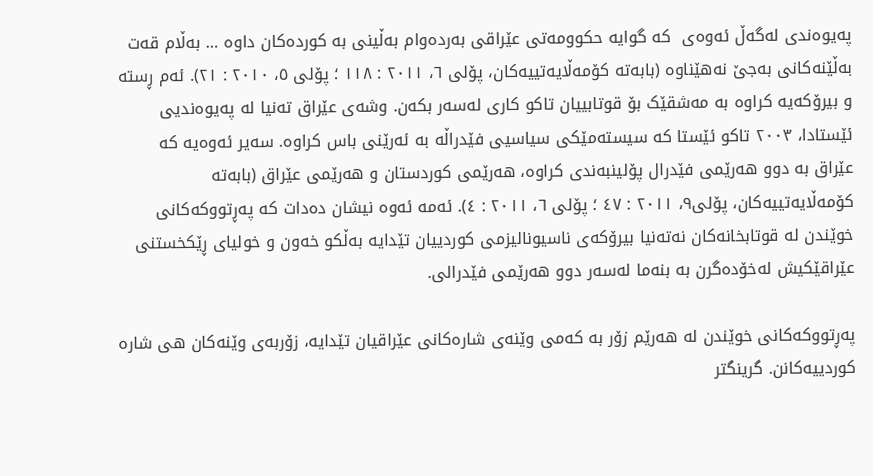پەیوەندی لەگەڵ ئەوەی  کە گوایە حکوومەتی عێراقی بەردەوام بەڵینی بە کوردەکان داوە … بەڵام قەت بەڵێنەکانی بەجێ نەهێناوە (بابەتە کۆمەڵایەتییەکان، پۆلی ٦، ٢٠١١ : ١١٨ ؛ پۆلی ٥، ٢٠١٠ : ٢١). ئەم ڕستە و بیرۆکەیە کراوە بە مەشقێک بۆ قوتابییان تاکو کاری لەسەر بکەن. وشەی عێراق تەنیا لە پەیوەندیی ئێستادا، ٢٠٠٣ تاکو ئێستا کە سیستەمێکی سیاسیی فێدراڵە بە ئەرێنی باس کراوە. سەیر ئەوەیە کە عێراق بە دوو هەرێمی فێدرال پۆلینبەندی کراوە، هەرێمی کوردستان و هەرێمی عێراق (بابەتە کۆمەڵایەتییەکان، پۆلی٩، ٢٠١١ : ٤٧ ؛ پۆلی ٦، ٢٠١١ : ٤). ئەمە ئەوە نیشان دەدات کە پەڕتووکەکانی خوێندن لە قوتابخانەکان نەتەنیا بیرۆکەی ناسیونالیزمی کوردییان تێدایە بەڵکو خەون و خولیای ڕێکخستنی عێراقێکیش لەخۆدەگرن بە بنەما لەسەر دوو هەرێمی فێدرالی.

پەڕتووکەکانی خوێندن لە هەرێم زۆر بە کەمی وێنەی شارەکانی عێراقیان تێدایە، زۆربەی وێنەکان هی شارە کوردییەکانن. گرینگتر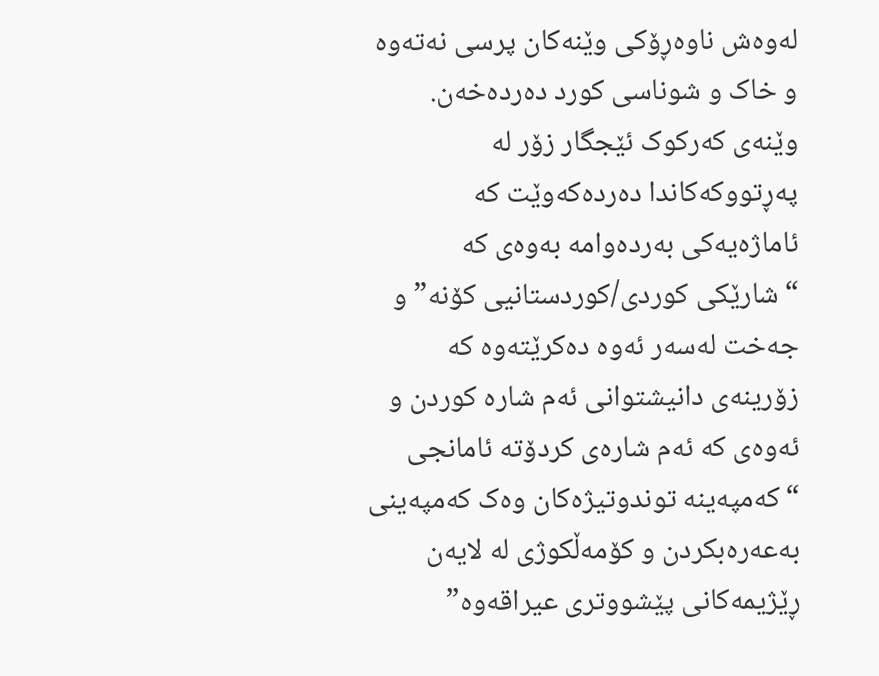لەوەش ناوەڕۆکی وێنەکان پرسی نەتەوە و خاک و شوناسی کورد دەردەخەن. وێنەی کەرکوک ئێجگار زۆر لە پەڕتووکەکاندا دەردەکەوێت کە ئاماژەیەکی بەردەوامە بەوەی کە “شارێکی کوردی/کوردستانیی کۆنە” و جەخت لەسەر ئەوە دەکرێتەوە کە زۆرینەی دانیشتوانی ئەم شارە کوردن و ئەوەی کە ئەم شارەی کردۆتە ئامانجی “کەمپەینە توندوتیژەکان وەک کەمپەینی بەعەرەبکردن و کۆمەڵکوژی لە لایەن ڕێژیمەکانی پێشووتری عیراقەوە”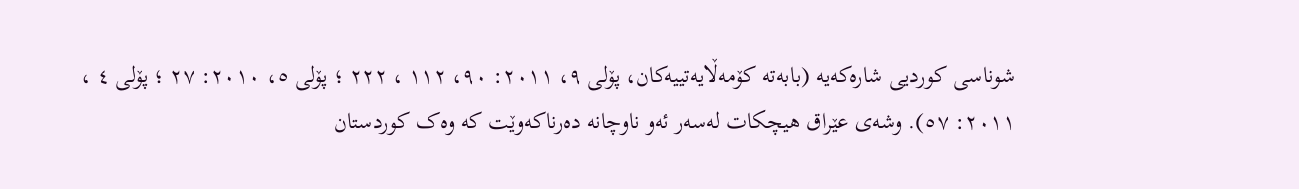شوناسی کوردیی شارەکەیە (بابەتە کۆمەڵایەتییەکان، پۆلی ٩، ٢٠١١: ٩٠، ١١٢ ، ٢٢٢ ؛ پۆلی ٥، ٢٠١٠: ٢٧ ؛ پۆلی ٤ ، ٢٠١١: ٥٧). وشەی عێراق هیچکات لەسەر ئەو ناوچانە دەرناکەوێت کە وەک کوردستان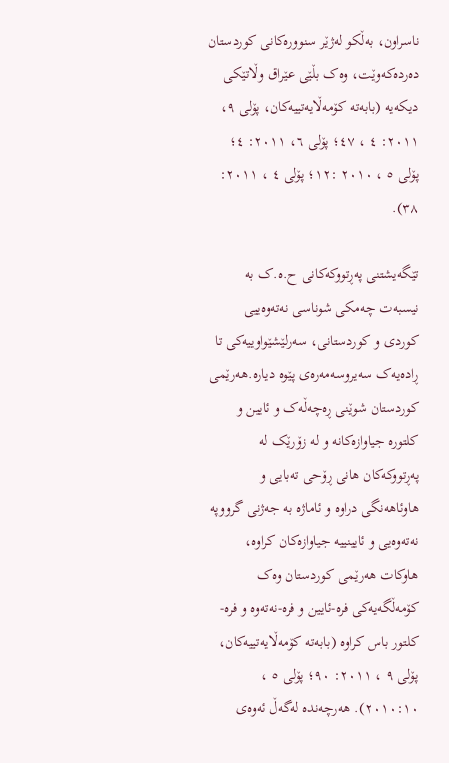ناسراون، بەڵکو لەژێر سنوورەکانی کوردستان دەردەکەوێت، وەک بڵێی عێراق وڵاتێکی دیکەیە (بابەتە کۆمەڵایەتییەکان، پۆلی ٩، ٢٠١١: ٤ ، ٤٧؛ پۆلی ٦، ٢٠١١: ٤؛ پۆلی ٥ ، ٢٠١٠ :١٢؛ پۆلی ٤ ، ٢٠١١: ٣٨).

تێگەیشتنی پەڕتووکەکانی ح.ه.ک بە نیسبەت چەمکی شوناسی نەتەوەییی کوردی و کوردستانی، سەرلێشێواوییەکی تا ڕادەیەک سەیروسەمەرەی پێوە دیارە.هەرێمی کوردستان شوێنی ڕەچەڵەک و ئایین و کلتورە جیاوازەکانە و لە زۆرێک لە پەڕتووکەکان هانی ڕۆحی تەبایی و هاوئاهەنگی دراوە و ئاماژە بە جەژنی گرووپە نەتەوەیی و ئایینییە جیاوازەکان کراوە، هاوکات هەرێمی کوردستان وەک کۆمەڵگەیەکی فرە-ئایین و فرە-نەتەوە و فرە-کلتور باس کراوە (بابەتە کۆمەڵایەتییەکان، پۆلی ٩ ، ٢٠١١: ٩٠؛ پۆلی ٥ ، ٢٠١٠:١٠). هەرچەندە لەگەڵ ئەوەی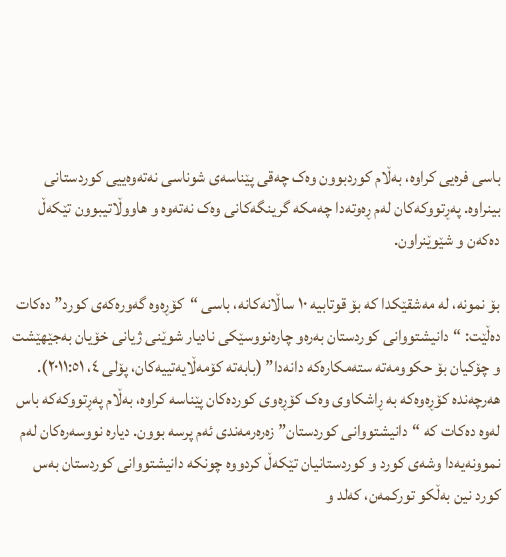باسی فرەیی کراوە، بەڵام کوردبوون وەک چەقی پێناسەی شوناسی نەتەوەییی کوردستانی بینراوە. پەڕتووکەکان لەم ڕەوتەدا چەمکە گرینگەکانی وەک نەتەوە و هاووڵاتیبوون تێکەڵ دەکەن و شێوێنراون.

بۆ نمونە، لە مەشقێکدا کە بۆ قوتابیە ١٠ ساڵانەکانە، باسی “کۆڕەوە گەورەکەی کورد” دەکات دەڵێت: “دانیشتووانی کوردستان بەرەو چارەنووسێکی نادیار شوێنی ژیانی خۆیان بەجێهێشت و چۆکیان بۆ حکوومەتە ستەمکارەکە دانەدا” (بابەتە کۆمەڵایەتییەکان، پۆلی ٤، ٢٠١١:٥١). هەرچەندە کۆڕەوەکە بە ڕاشکاوی وەک کۆڕەوی کوردەکان پێناسە کراوە، بەڵام پەڕتووکەکە باس لەوە دەکات کە “دانیشتووانی کوردستان” زەرەرمەندی ئەم پرسە بوون. دیارە نووسەرەکان لەم نموونەیەدا وشەی کورد و کوردستانیان تێکەڵ کردووە چونکە دانیشتووانی کوردستان بەس کورد نین بەڵکو تورکمەن، کەلد و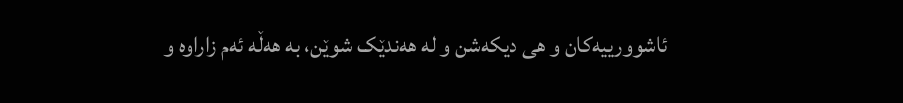ئاشوورییەکان و هی دیکەشن و لە هەندێک شوێن، بە هەڵە ئەم زاراوە و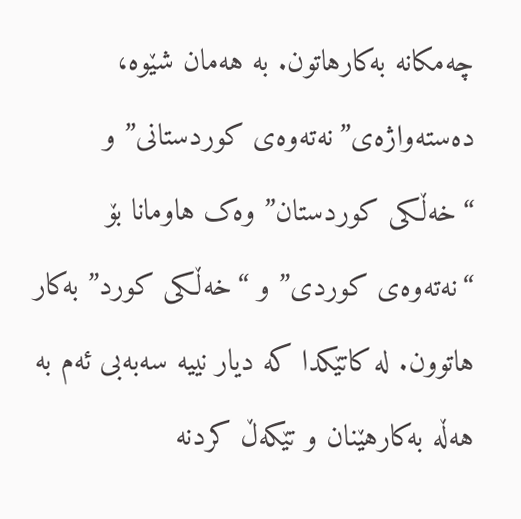چەمکانە بەکارهاتون. بە هەمان شێوە، دەستەواژەی”نەتەوەی کوردستانی” و “خەڵکی کوردستان” وەک هاومانا بۆ “نەتەوەی کوردی” و “خەڵکی کورد” بەکار هاتوون. لە کاتێکدا کە دیار نییە سەبەبی ئەم بە هەڵە بەکارهێنان و تێکەڵ کردنە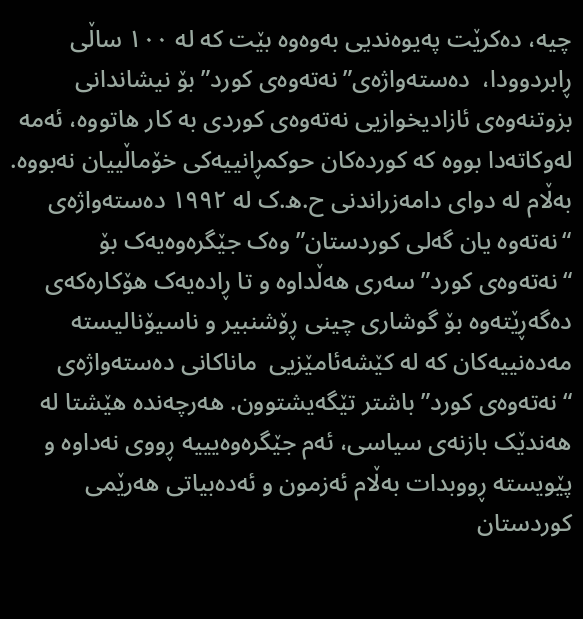چیە، دەکرێت پەیوەندیی بەوەوە بێت کە لە ١٠٠ ساڵی ڕابردوودا،  دەستەواژەی”نەتەوەی کورد” بۆ نیشاندانی بزوتنەوەی ئازادیخوازیی نەتەوەی کوردی بە کار هاتووە، ئەمە لەوکاتەدا بووە کە کوردەکان حوکمڕانییەکی خۆماڵییان نەبووە. بەڵام لە دوای دامەزراندنی ح.ه.ک لە ١٩٩٢ دەستەواژەی “نەتەوە یان گەلی کوردستان” وەک جێگرەوەیەک بۆ “نەتەوەی کورد” سەری هەڵداوە و تا ڕادەیەک هۆکارەکەی دەگەڕێتەوە بۆ گوشاری چینی ڕۆشنبیر و ناسیۆنالیستە مەدەنییەکان کە لە کێشەئامێزیی  ماناکانی دەستەواژەی “نەتەوەی کورد” باشتر تێگەیشتوون. هەرچەندە هێشتا لە هەندێک بازنەی سیاسی، ئەم جێگرەوەیییە ڕووی نەداوە و پێویستە ڕووبدات بەڵام ئەزمون‌ و ئەدەبیاتی هەرێمی کوردستان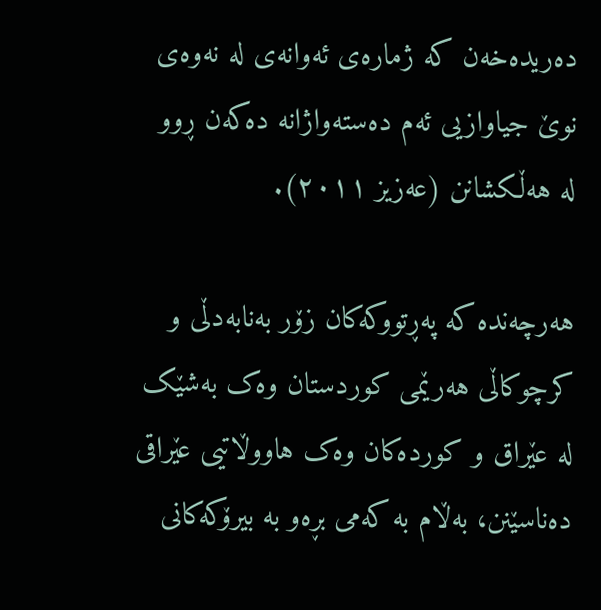دەریدەخەن کە ژمارەی ئەوانەی لە نەوەی نوێ جیاوازیی ئەم دەستەواژانە دەکەن ڕوو لە هەڵکشانن (عەزیز ٢٠١١).

هەرچەندە کە پەڕتووکەکان زۆر بەنابەدڵی و کرچوکاڵی هەرێمی کوردستان وەک بەشێک لە عێراق و کوردەکان وەک هاووڵاتیی عێراقی دەناسێنن، بەڵام بە کەمی بڕەو بە بیرۆکەکانی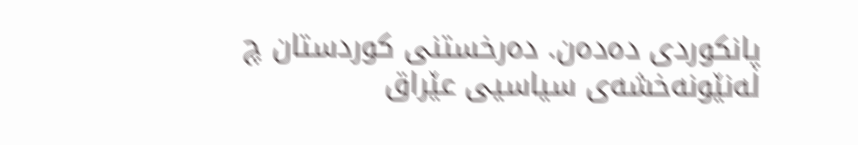پانکوردی دەدەن. دەرخستنی کوردستان چ لەنێونەخشەی سیاسیی عێراق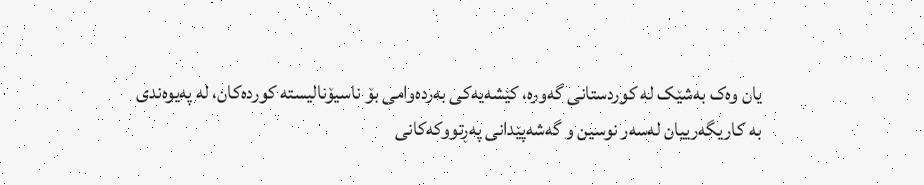یان وەک بەشێک لە کوردستانی گەورە، کێشەیەکی بەردەوامی بۆ ناسیۆنالیستە کوردەکان، لە پەیوەندی بە کاریگەرییان لەسەر نوسین‌ و گەشەپێدانی پەڕتووکەکانی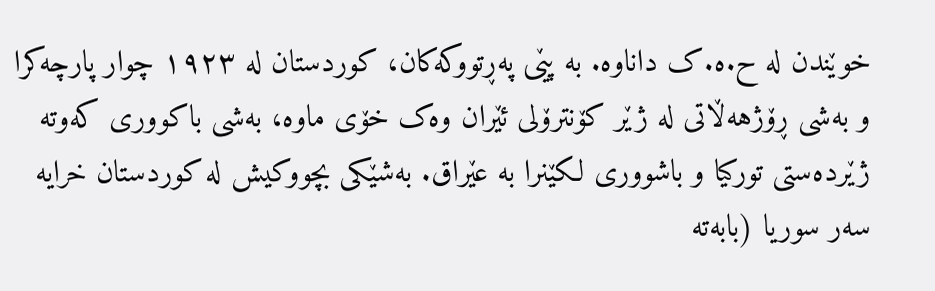خوێندن لە ح.ه.ک داناوە. بە پێی پەڕتووکەکان، کوردستان لە ١٩٢٣ چوار پارچەکرا و بەشی ڕۆژهەڵاتی لە ژێر کۆنترۆلی ئێران وەک خۆی ماوە، بەشی باکووری کەوتە ژێردەستی تورکیا و باشووری لكێنرا بە عێراق. بەشێکی بچووکیش لە کوردستان خرایە سەر سوریا (بابەتە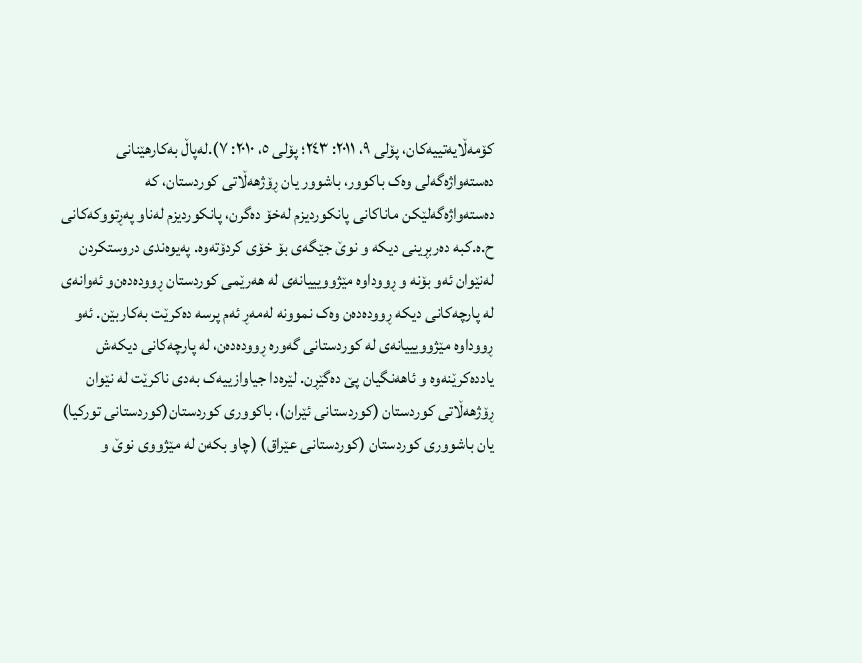کۆمەڵایەتییەکان، پۆلی ٩، ٢٠١١: ٢٤٣؛ پۆلی ٥، ٢٠١٠: ٧).لەپاڵ بەکارهێنانی دەستەواژەگەلی وەک باکوور، باشوور یان ڕۆژهەڵاتی کوردستان، کە دەستەواژەگەلێکن ماناکانی پانکوردیزم لەخۆ دەگرن، پانکوردیزم لەناو پەڕتووکەکانی ح.ه.کبە دەربڕینی دیکە و نوێ جێگەی بۆ خۆی کردۆتەوە. پەیوەندی دروستکردن لەنێوان ئەو بۆنە و ڕووداوە مێژوویییانەی لە هەرێمی کوردستان ڕوودەدەن‌و ئەوانەی لە پارچەکانی دیکە ڕوودەدەن وەک نموونە لەمەڕ ئەم پرسە دەکرێت بەکاربێن. ئەو ڕووداوە مێژوویییانەی لە کوردستانی گەورە ڕوودەدەن، لە پارچەکانی دیکەش یاددەکرێنەوە و ئاهەنگیان پێ دەگێڕن. لێرەدا جیاوازییەک بەدی ناکرێت لە نێوان ڕۆژهەڵاتی کوردستان (کوردستانی ئێران)، باکووری کوردستان(کوردستانی تورکیا) یان باشووری کوردستان (کوردستانی عێراق) (چاو بکەن لە مێژووی نوێ و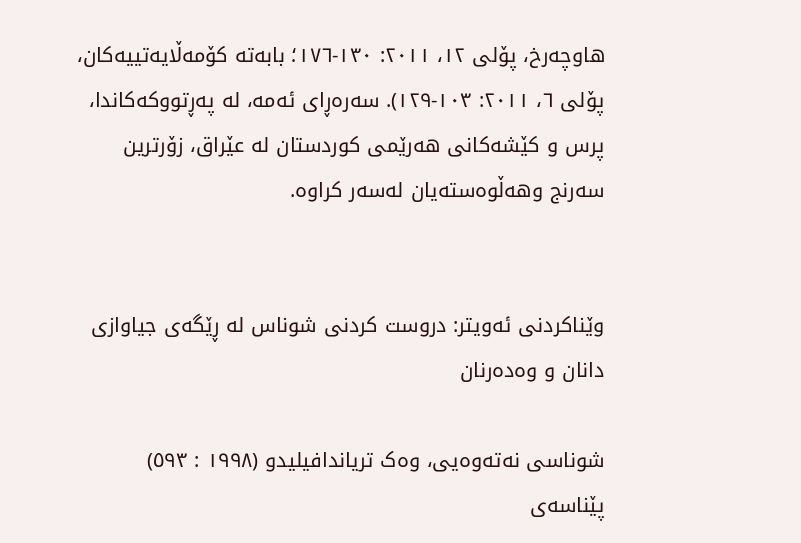هاوچەرخ، پۆلی ١٢، ٢٠١١: ١٣٠-١٧٦؛ بابەتە کۆمەڵایەتییەکان، پۆلی ٦، ٢٠١١: ١٠٣-١٢٩). سەرەڕای ئەمە، لە پەڕتووکەکاندا، پرس‌ و کێشەکانی هەرێمی کوردستان لە عێراق، زۆرترین سەرنج وهەڵوەستەیان لەسەر کراوە.


وێناکردنی ئەویتر: دروست کردنی شوناس لە ڕێگەی جیاوازی دانان و وەدەرنان

شوناسی نەتەوەیی، وەک تریاندافیلیدو (١٩٩٨ : ٥٩٣) پێناسەی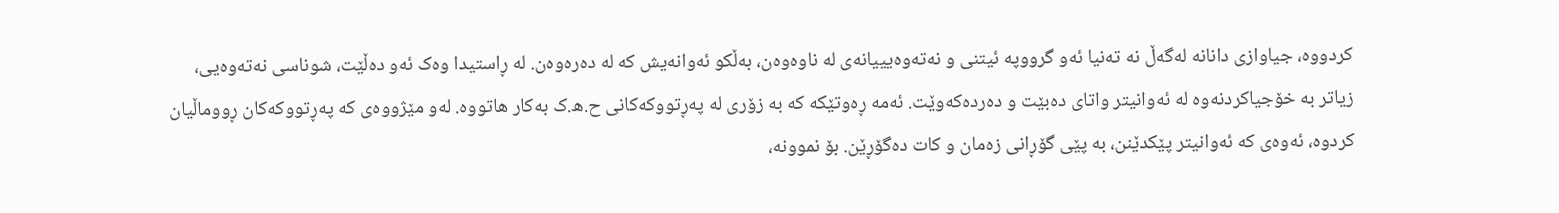کردووە، جیاوازی دانانە لەگەڵ نە تەنیا ئەو گرووپە ئیتنی و نەتەوەیییانەی لە ناوەوەن، بەڵکو ئەوانەیش کە لە دەرەوەن. لە ڕاستیدا وەک ئەو دەڵێت، شوناسی نەتەوەیی، زیاتر بە خۆجیاکردنەوە لە ئەوانیتر واتای دەبێت و دەردەکەوێت. ئەمە ڕەوتێکە کە بە زۆری لە پەڕتووکەکانی ح.ه.ک بەکار هاتووە. لەو مێژووەی کە پەڕتووکەکان ڕووماڵیان کردوە، ئەوەی کە ئەوانیتر پێکدێنن، بە پێی گۆڕانی زەمان و کات دەگۆڕێن. بۆ نموونە،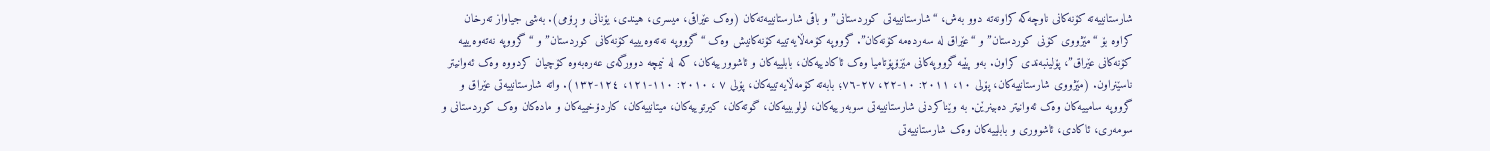شارستانییەتە کۆنەکانی ناوچەکە کراونەتە دوو بەش، “شارستانییەتی کوردستانی” و باقی شارستانییەتەکان (وەک عێراقی، میسری، هیندی، یۆنانی و ڕۆمی). بەشی جیاواز تەرخان کراوە بۆ “مێژووی کۆنی کوردستان” و “عێراق لە سەردەمە کۆنەکان”. گرووپە کۆمەڵایەتییە کۆنەکانیش وەک “گرووپە نەتەوەیییە کۆنەکانی کوردستان” و “گرووپە نەتەوەیییە کۆنەکانی عێراق”، پۆلینبەندی کراون. بەو پێیە گرووپەکانی مێزۆپۆتامیا وەک ئاکادییەکان، بابلییەکان و ئاشوورییەکان، کە لە نیمچە دوورگەی عەرەبەوە کۆچیان کردووە وەک ئەوانیتر ناسێنراون. (مێژووی شارستانییەکان، پۆلی ١٠، ٢٠١١: ١٠-٢٢، ٢٧-٧٦؛ بابەتە کۆمەڵایەتییەکان، پۆلی ٧ ، ٢٠١٠: ١١٠-١٢١، ١٢٤-١٣٢). واتە شارستانییەتی عێراق و گرووپە سامییەکان وەک ئەوانیتر دەبینرێن. بە وێناکردنی شارستانییەتی سوبەرییەکان، لولوبییەکان، گوتەکان، کیرتوییەکان، میتانییەکان، کاردۆخییەکان و مادەکان وەک کوردستانی و سومەری، ئاکادی، ئاشووری و بابلییەکان وەک شارستانییەتی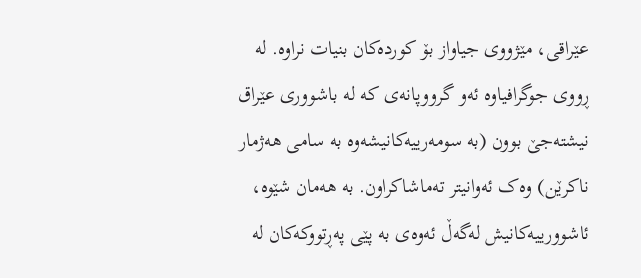عێراقی، مێژووی جیاواز بۆ کوردەکان بنیات نراوە. لە ڕووی جوگرافیاوە ئەو گرووپانەی کە لە باشووری عێراق نیشتەجێ بوون (بە سومەرییەکانیشەوە بە سامی هەژمار ناکرێن) وەک ئەوانیتر تەماشاکراون. بە هەمان شێوە، ئاشوورییەکانیش لەگەڵ ئەوەی بە پێی پەڕتووکەکان لە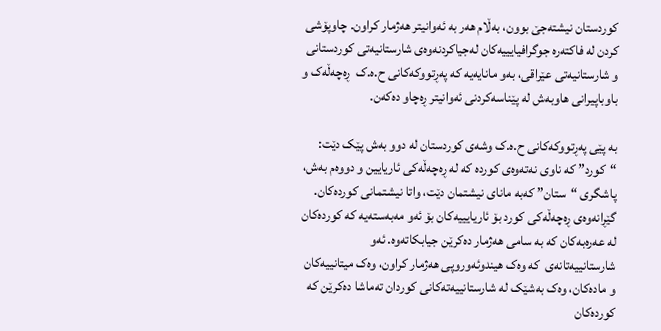کوردستان نیشتەجێ بوون، بەڵام هەر بە ئەوانیتر هەژمار کراون. چاوپۆشی کردن لە فاکتەرە جوگرافیایییەکان لەجیاکردنەوەی شارستانیەتی کوردستانی و شارستانیەتی عێراقی، بەو مانایەیە کە پەڕتووکەکانی ح.ه.ک  ڕەچەڵەک و باوباپیرانی هاوبەش لە پێناسەکردنی ئەوانیتر ڕەچاو دەکەن.

بە پێی پەڕتووکەکانی ح.ه.ک وشەی کوردستان لە دوو بەش پێک دێت: “کورد” کە ناوی نەتەوەی کوردە کە لە ڕەچەڵەکی ئاریایین و دووەم بەش، پاشگری “ستان” کەبە مانای نیشتمان دێت، واتا نیشتمانی کوردەکان. گێڕانەوەی ڕەچەڵەکی کورد بۆ ئاریایییەکان بۆ ئەو مەبەستەیە کە کوردەکان لە عەرەبەکان کە بە سامی هەژمار دەکرێن جیابکاتەوە. ئەو شارستانییەتانەی  کە وەک هیندوئەوروپی هەژمار کراون، وەک میتانییەکان و مادەکان، وەک بەشێک لە شارستانییەتەکانی کوردان تەماشا دەکرێن کە کوردەکان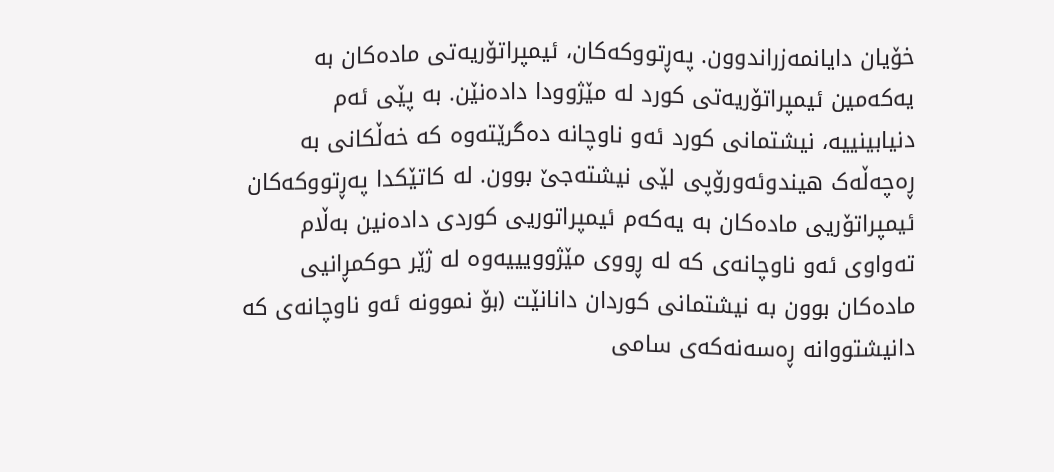خۆیان دایانمەزراندوون. پەڕتووکەکان، ئیمپراتۆریەتی مادەکان بە یەکەمین ئیمپراتۆریەتی کورد لە مێژوودا دادەنێن. بە پێی ئەم دنیابینییە، نیشتمانی کورد ئەو ناوچانە دەگرێتەوە کە خەڵکانی بە ڕەچەڵەک هیندوئەورۆپی لێی نیشتەجێ بوون. لە کاتێکدا پەڕتووکەکان ئیمپراتۆریی مادەکان بە یەکەم ئیمپراتوریی کوردی دادەنین بەڵام تەواوی ئەو ناوچانەی کە لە ڕووی مێژوویییەوە لە ژێر حوکمڕانیی مادەکان بوون بە نیشتمانی کوردان دانانێت (بۆ نموونە ئەو ناوچانەی کە دانیشتووانە ڕەسەنەکەی سامی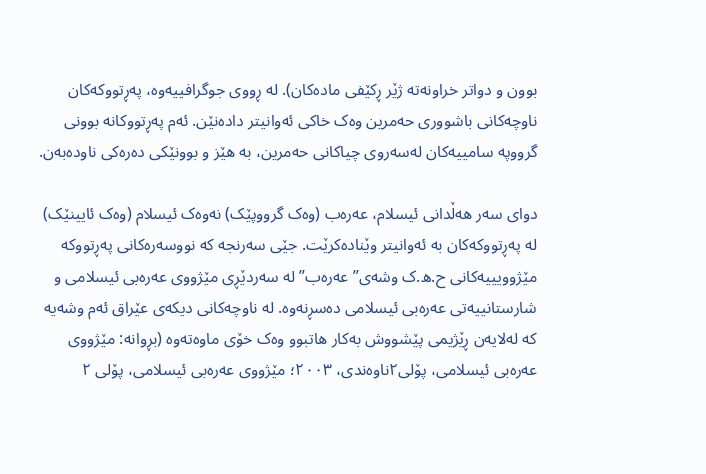بوون و دواتر خراونەتە ژێر ڕکێفی مادەکان). لە ڕووی جوگرافییەوە، پەڕتووکەکان ناوچەکانی باشووری حەمرین وەک خاکی ئەوانیتر دادەنێن. ئەم پەڕتووکانە بوونی گرووپە سامییەکان لەسەروی چیاکانی حەمرین، بە هێز و بوونێکی دەرەکی ناودەبەن.

دوای سەر هەڵدانی ئیسلام، عەرەب (وەک گرووپێک) نەوەک ئیسلام (وەک ئایینێک) لە پەڕتووکەکان بە ئەوانیتر وێنادەکرێت. جێی سەرنجە کە نووسەرەکانی پەڕتووکە مێژوویییەکانی ح.ه.ک وشەی”عەرەب” لە سەردێڕی مێژووی عەرەبی ئیسلامی و شارستانییەتی عەرەبی ئیسلامی دەسڕنەوە. لە ناوچەکانی دیکەی عێراق ئەم وشەیە کە لەلایەن ڕێژیمی پێشووش بەکار هاتبوو وەک خۆی ماوەتەوە (بڕوانە: مێژووی عەرەبی ئیسلامی، پۆلی٢ناوەندی، ٢٠٠٣؛ مێژووی عەرەبی ئیسلامی، پۆلی ٢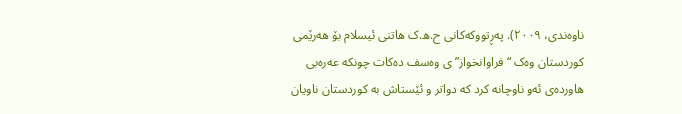ناوەندی، ٢٠٠٩). پەڕتووکەکانی ح.ه.ک هاتنی ئیسلام بۆ هەرێمی کوردستان وەک “فراوانخواز”ی وەسف دەکات چونکە عەرەبی هاوردەی ئەو ناوچانە کرد کە دواتر و ئێستاش بە کوردستان ناویان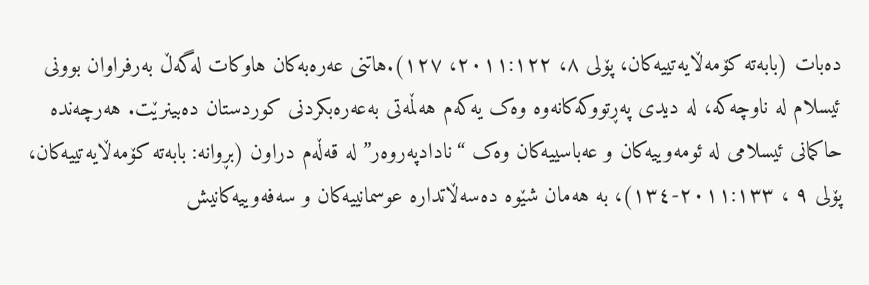دەبات (بابەتە کۆمەڵایەتییەکان، پۆلی ٨، ٢٠١١:١٢٢، ١٢٧).هاتنی عەرەبەکان هاوکات لەگەڵ بەرفراوان بوونی ئیسلام لە ناوچەکە، لە دیدی پەڕتووکەکانەوە وەک یەکەم هەڵمەتی بەعەرەبکردنی کوردستان دەبینرێت. هەرچەندە حاکمانی ئیسلامی لە ئومەوییەکان و عەباسییەکان وەک “نادادپەروەر” لە قەڵەم دراون (بڕوانە: بابەتە کۆمەڵایەتییەکان، پۆلی ٩ ، ٢٠١١:١٣٣-١٣٤)، بە هەمان شێوە دەسەڵاتدارە عوسمانییەکان و سەفەوییەکانیش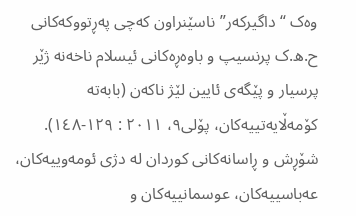وەک “داگیرکەر”ناسێنراون کەچی پەڕتووکەکانی ح.ه.ک پرنسیپ و باوەڕەکانی ئیسلام ناخەنە ژێر پرسیار و پێگەی ئایین لێژ ناکەن (بابەتە کۆمەڵایەتییەکان، پۆلی٩، ٢٠١١ : ١٢٩-١٤٨). شۆڕش و ڕاسانەکانی کوردان لە دژی ئومەوییەکان، عەباسییەکان، عوسمانییەکان و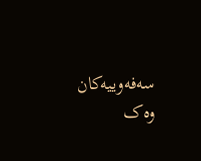سەفەوییەکان وەک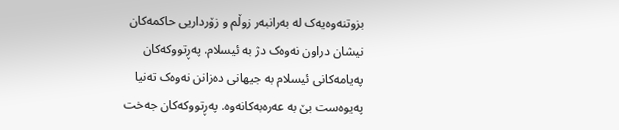بزوتنەوەیەک لە بەرانبەر زوڵم و زۆرداریی حاکمەکان نیشان دراون نەوەک دژ بە ئیسلام. پەڕتووکەکان پەیامەکانی ئیسلام بە جیهانی دەزانن نەوەک تەنیا پەیوەست بێ بە عەرەبەکانەوە. پەڕتووکەکان جەخت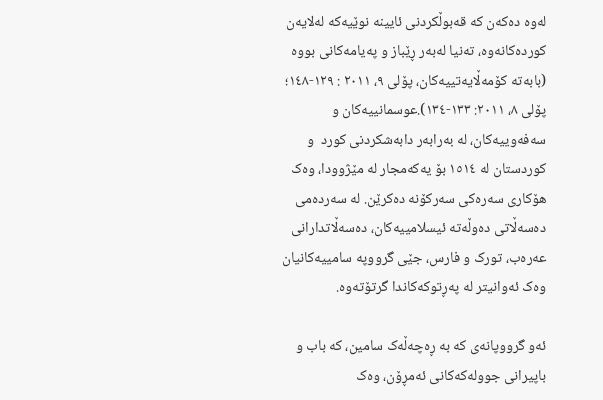لەوە دەکەن کە قەبوڵکردنی ئایینە نوێیەکە لەلایەن کوردەکانەوە، تەنیا لەبەر ڕێباز و پەیامەکانی بووە (بابەتە کۆمەڵایەتییەکان، پۆلی ٩، ٢٠١١ : ١٢٩-١٤٨؛ پۆلی ٨، ٢٠١١: ١٣٣-١٣٤).عوسمانییەکان و سەفەوییەکان، لە بەرابەر دابەشکردنی کورد  و کوردستان لە ١٥١٤ بۆ یەکەمجار لە مێژوودا، وەک هۆکاری سەرەکی سەرکۆنە دەکرێن. لە سەردەمی دەسەڵاتی دەوڵەتە ئیسلامییەکان، دەسەڵاتدارانی عەرەب، تورک و فارس، جێی گرووپە سامییەکانیان وەک ئەوانیتر لە پەڕتوکەکاندا گرتۆتەوە.

ئەو گرووپانەی کە بە ڕەچەڵەک سامین، کە باب و باپیرانی جوولەکەکانی ئەمڕۆن، وەک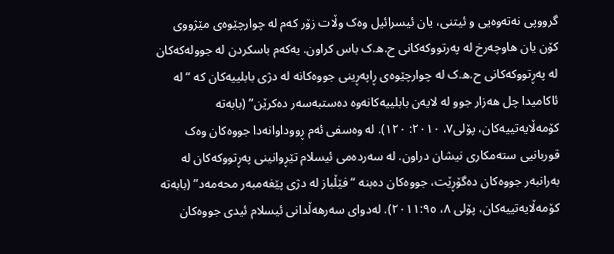گرووپی نەتەوەیی و ئیتنی، یان ئیسرائیل وەک وڵات زۆر کەم لە چوارچێوەی مێژووی کۆن یان هاوچەرخ لە پەرتووکەکانی ح.ه.ک باس کراون. یەکەم باسکردن لە جوولەکەکان لە پەڕتووکەکانی ح.ه.ک لە چوارچێوەی ڕاپەڕینی جووەکانە لە دژی بابلییەکان کە “لە ئاکامیدا چل هەزار جوو لە لایەن بابلییەکانەوە دەستبەسەر دەکرێن” (بابەتە کۆمەڵایەتییەکان، پۆلی٧، ٢٠١٠: ١٢٠). لە وەسفی ئەم ڕووداوانەدا جووەکان وەک قوربانیی ستەمکاری نیشان دراون. لە سەردەمی ئیسلام تێڕوانینی پەڕتووکەکان لە بەرانبەر جووەکان دەگۆڕێت، جووەکان دەبنە “فێڵباز لە دژی پێغەمبەر محەمەد” (بابەتە کۆمەڵایەتییەکان، پۆلی ٨، ٢٠١١:٩٥). لەدوای سەرهەڵدانی ئیسلام ئیدی جووەکان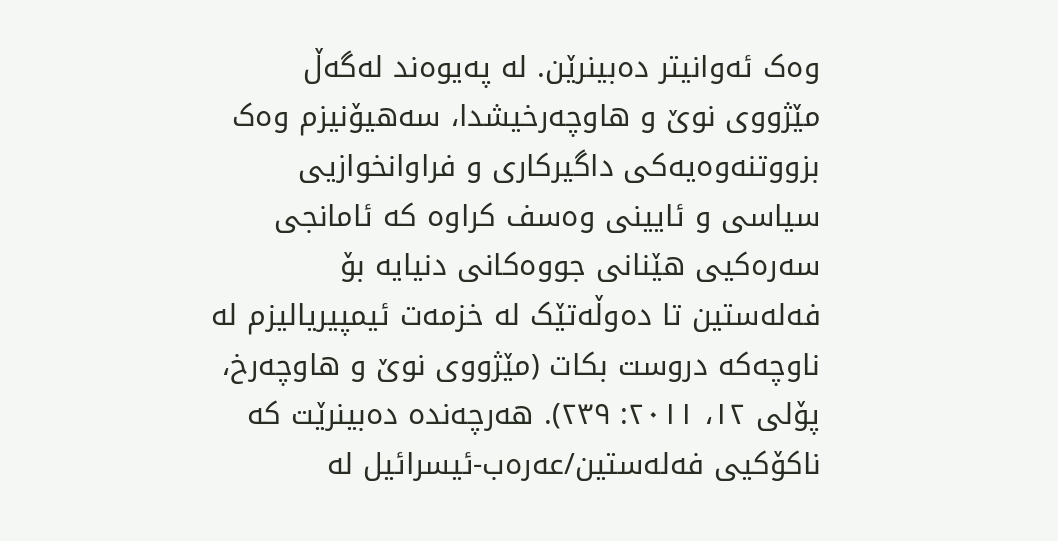وەک ئەوانیتر دەبینرێن. لە پەیوەند لەگەڵ مێژووی نوێ و هاوچەرخیشدا، سەهیۆنیزم وەک بزووتنەوەیەکی داگیرکاری و فراوانخوازیی سیاسی و ئایینی وەسف کراوە کە ئامانجی سەرەکیی هێنانی جووەکانی دنیایە بۆ فەلەستین تا دەوڵەتێک لە خزمەت ئیمپیریالیزم لە ناوچەکە دروست بکات (مێژووی نوێ و هاوچەرخ، پۆلی ١٢، ٢٠١١: ٢٣٩). هەرچەندە دەبینرێت کە ناکۆکیی فەلەستین/عەرەب-ئیسرائیل لە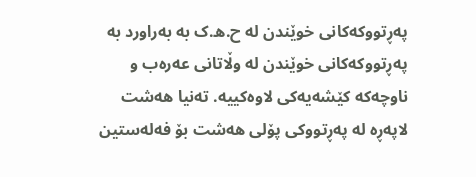پەڕتووکەکانی خوێندن لە ح.ه.ک بە بەراورد بە پەڕتووکەکانی خوێندن لە وڵاتانی عەرەب و ناوچەکە کێشەیەکی لاوەکییە. تەنیا هەشت  لاپەڕە لە پەڕتووکی پۆلی هەشت بۆ فەلەستین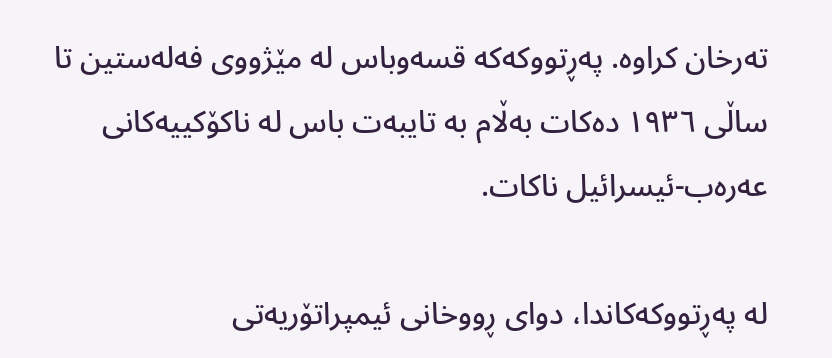تەرخان کراوە. پەڕتووکەکە قسەوباس لە مێژووی فەلەستین تا ساڵی ١٩٣٦ دەکات بەڵام بە تایبەت باس لە ناکۆکییەکانی عەرەب-ئیسرائیل ناکات.

لە پەڕتووکەکاندا، دوای ڕووخانی ئیمپراتۆریەتی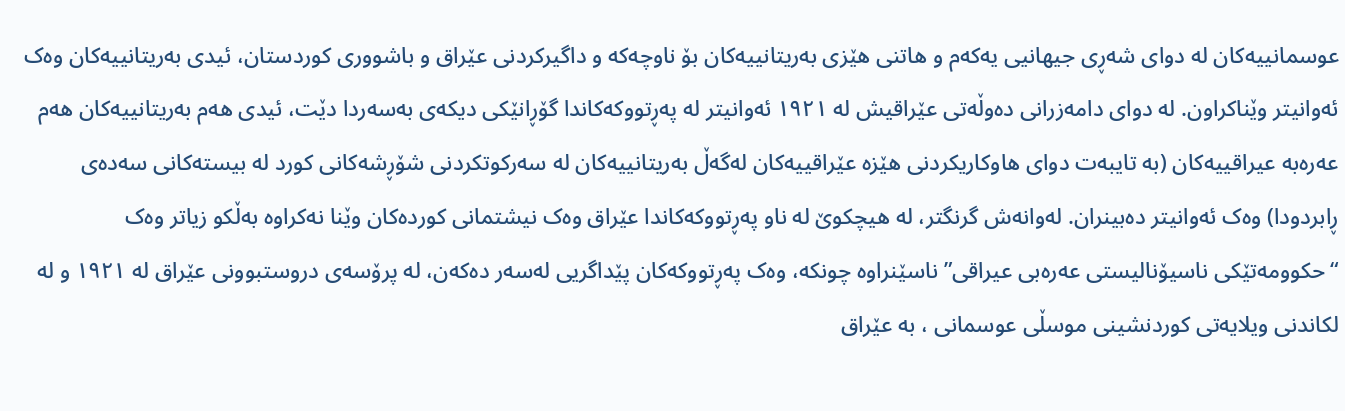عوسمانییەکان لە دوای شەڕی جیهانیی یەکەم و هاتنی هێزی بەریتانییەکان بۆ ناوچەکە و داگیرکردنی عێراق و باشووری کوردستان، ئیدی بەریتانییەکان وەک ئەوانیتر وێناکراون. لە دوای دامەزرانی دەوڵەتی عێراقیش لە ١٩٢١ ئەوانیتر لە پەڕتووکەکاندا گۆڕانێکی دیکەی بەسەردا دێت، ئیدی هەم بەریتانییەکان هەم عەرەبە عیراقییەکان (بە تایبەت دوای هاوکاریکردنی هێزە عێراقییەکان لەگەڵ بەریتانییەکان لە سەرکوتکردنی شۆڕشەکانی کورد لە بیستەکانی سەدەی ڕابردودا) وەک ئەوانیتر دەبینران. لەوانەش گرنگتر، لە هیچکوێ لە ناو پەڕتووکەکاندا عێراق وەک نیشتمانی کوردەکان وێنا نەکراوە بەڵکو زیاتر وەک “حکوومەتێکی ناسیۆنالیستی عەرەبی عیراقی” ناسێنراوە چونکە، وەک پەڕتووکەکان پێداگریی لەسەر دەکەن، لە پرۆسەی دروستبوونی عێراق لە ١٩٢١ و لە لکاندنی ویلایەتی کوردنشینی موسڵی عوسمانی ، بە عێراق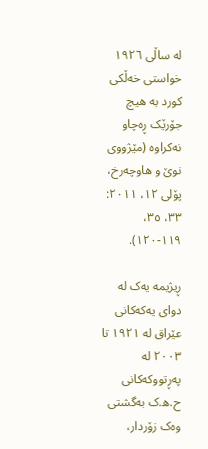لە ساڵی ١٩٢٦ خواستی خەڵکی کورد بە هیچ جۆرێک ڕەچاو نەکراوە (مێژووی نوێ و هاوچەرخ، پۆلی ١٢، ٢٠١١: ٣٣، ٣٥، ١١٩-١٢٠).

ڕیژیمە یەک لە دوای یەکەکانی عێراق لە ١٩٢١ تا ٢٠٠٣ لە پەڕتووکەکانی ح.ه.ک بەگشتی وەک زۆردار،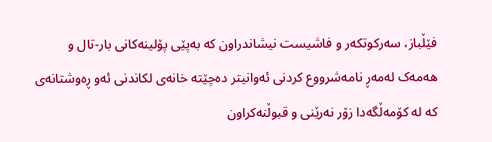فێڵباز، سەرکوتکەر و فاشیست نیشاندراون کە بەپێی پۆلینەکانی بار-تال و هەمەک لەمەڕ نامەشرووع کردنی ئەوانیتر دەچێتە خانەی لکاندنی ئەو ڕەوشتانەی کە لە کۆمەڵگەدا زۆر نەرێنی و قبوڵنەکراون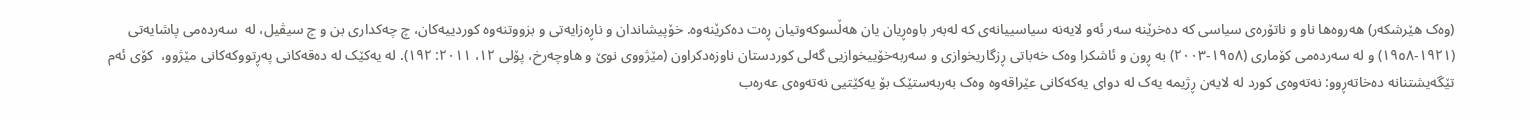(وەک هێرشکەر) هەروەها ناو و ناتۆرەی سیاسی کە دەخرێنە سەر ئەو لایەنە سیاسییانەی کە لەبەر باوەڕیان یان هەڵسوکەوتیان ڕەت دەکرێنەوە. خۆپیشاندان و ناڕەزایەتی و بزووتنەوە کوردییەکان، چ چەکداری بن و چ سیڤیل، لە  سەردەمی پاشایەتی (١٩٢١-١٩٥٨) و لە سەردەمی کۆماری (١٩٥٨-٢٠٠٣) بە ڕون و ئاشکرا وەک خەباتی ڕزگاریخوازی و سەربەخۆییخوازیی گەلی کوردستان ناوزەدکراون (مێژووی نوێ و هاوچەرخ، پۆلی ١٢، ٢٠١١: ١٩٢). لە یەکێک لە دەقەکانی پەڕتووکەکانی مێژوو،  کۆی ئەم تێگەیشتنانە دەخاتەڕوو: نەتەوەی کورد لە لایەن ڕژیمە یەک لە دوای یەکەکانی عێراقەوە وەک بەربەستێک بۆ یەکێتیی نەتەوەی عەرەب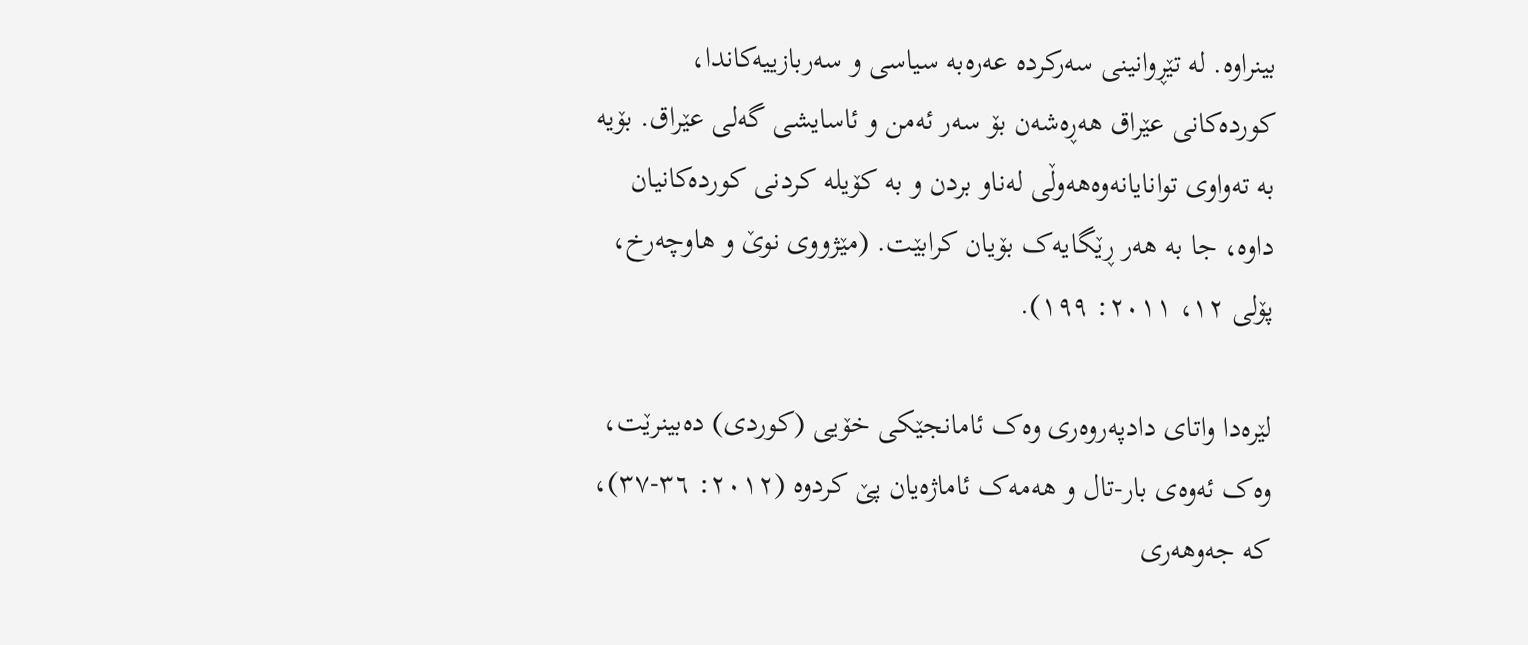بینراوە. لە تێڕوانینی سەرکردە عەرەبە سیاسی و سەربازییەکاندا، کوردەکانی عێراق هەڕەشەن بۆ سەر ئەمن و ئاسایشی گەلی عێراق. بۆیە بە تەواوی توانایانەوەهەوڵی لەناو بردن و بە کۆیلە کردنی کوردەکانیان داوە، جا بە هەر ڕێگایەک بۆیان کرابێت. (مێژووی نوێ و هاوچەرخ، پۆلی ١٢، ٢٠١١: ١٩٩).

لێرەدا واتای دادپەروەری وەک ئامانجێکی خۆیی (کوردی) دەبینرێت، وەک ئەوەی بار-تال و هەمەک ئاماژەیان پێ کردوە (٢٠١٢: ٣٦-٣٧)، کە جەوهەری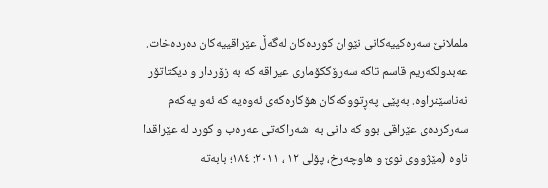ململانێ سەرەکییەکانی نێوان کوردەکان لەگەڵ عێراقییەکان دەردەخات. عەبدولکەریم قاسم تاکە سەرۆککۆماری عیراقە کە بە زۆردار و دیکتاتۆر نەناسێنراوە. بەپێی پەڕتووکەکان هۆکارەکەی ئەوەیە کە ئەو یەکەم سەرکردەی عێراقی بوو کە دانی بە  شەراکەتی عەرەب و کورد لە عێراقدا ناوە (مێژووی نوێ و هاوچەرخ، پۆلی ١٢ ، ٢٠١١: ١٨٤؛ بابەتە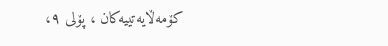کۆمەڵایەتییەکان ، پۆلی ٩،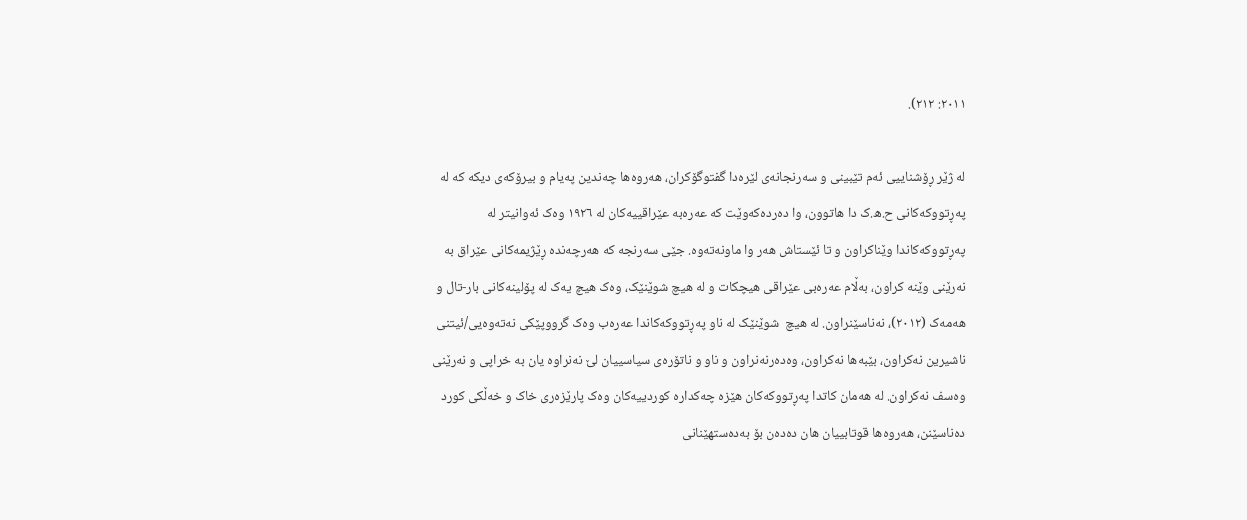٢٠١١: ٢١٢).

لە ژێر ڕۆشناییی ئەم تێبینی و سەرنجانەی لێرەدا گفتوگۆکران، هەروەها چەندین پەیام و بیرۆکەی دیکە کە لە پەڕتووکەکانی ح.ه.ک دا هاتوون، وا دەردەکەوێت کە عەرەبە عێراقییەکان لە ١٩٢٦ وەک ئەوانیتر لە پەڕتووکەکاندا وێناکراون و تا ئێستاش هەر وا ماونەتەوە. جێی سەرنجە کە هەرچەندە ڕێژیمەکانی عێراق بە نەرێنی وێنە کراون، بەڵام عەرەبی عێراقی هیچکات و لە هیچ شوێنێک، وەک هیچ یەک لە پۆلینەکانی بار-تال و هەمەک (٢٠١٢)، نەناسێنراون. لە هیچ  شوێنێک لە ناو پەڕتووکەکاندا عەرەب وەک گرووپێکی نەتەوەیی/ئیتنی ناشیرین نەکراون، بێبەها نەکراون، وەدەرنەنراون و ناو و ناتۆرەی سیاسییان لێ نەنراوە یان بە خراپی و نەرێنی وەسف نەکراون. لە هەمان کاتدا پەڕتووکەکان هێزە چەکدارە کوردییەکان وەک پارێزەری خاک و خەڵکی کورد دەناسێنن، هەروەها قوتابییان هان دەدەن بۆ بەدەستهێنانی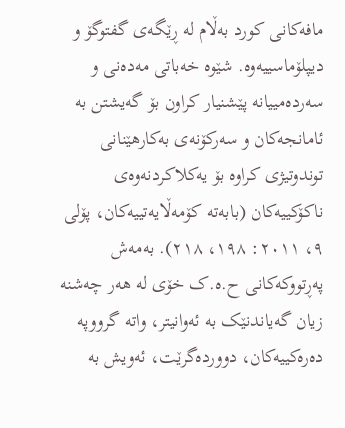مافەکانی کورد بەڵام لە ڕێگەی گفتوگۆ و دیپلۆماسییەوە. شێوە خەباتی مەدەنی و سەردەمییانە پێشنیار کراون بۆ گەیشتن بە ئامانجەکان و سەرکۆنەی بەکارهێنانی توندوتیژی کراوە بۆ یەکلاکردنەوەی ناکۆکییەکان (بابەتە کۆمەڵایەتییەکان، پۆلی ٩، ٢٠١١: ١٩٨، ٢١٨). بەمەش پەڕتووکەکانی ح.ه.ک خۆی لە هەر چەشنە زیان گەیاندنێک بە ئەوانیتر، واتە گرووپە دەرەکییەکان، دووردەگرێت، ئەویش بە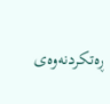ڕەتکردنەوەی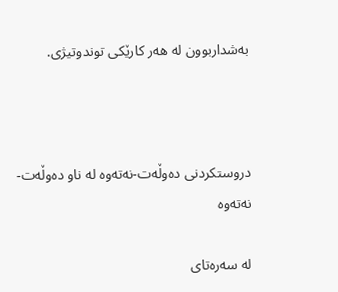بەشداربوون لە هەر کارێکی توندوتیژی.



دروستکردنی دەوڵەت-نەتەوە لە ناو دەوڵەت-نەتەوە

لە سەرەتای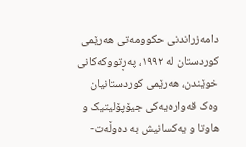دامەزراندنی حکوومەتی هەرێمی کوردستان لە ١٩٩٢، پەڕتووکەکانی خوێندن، هەرێمی کوردستانیان وەک قەوارەیەکی جیۆپۆلیتیک و هاوتا و یەکسانیش بە دەوڵەت-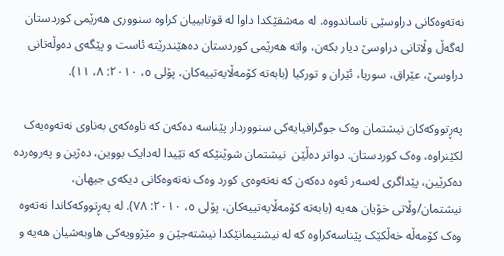نەتەوەکانی دراوسێی ناساندووە. لە مەشقێکدا داوا لە قوتابییان کراوە سنووری هەرێمی کوردستان لەگەڵ وڵاتانی دراوسێ دیار بکەن، واتە هەرێمی کوردستان دەهێندرێتە ئاست و پێگەی دەوڵەتانی دراوسێ، عێراق، سوریا، ئێران و تورکیا (بابەتە کۆمەڵایەتییەکان، پۆلی ٥، ٢٠١٠: ٨، ١١).

پەڕتووکەکان نیشتمان وەک جوگرافیایەکی سنووردار پێناسە دەکەن کە ناوەکەی بەناوی نەتەوەیەک لکێنراوە، وەک کوردستان. دواتر دەڵێن  نیشتمان شوێنێکە کە تێیدا لەدایک بووین، دەژین و پەروەردە دەکرێین، پێداگری لەسەر ئەوە دەکەن کە نەتەوەی کورد وەک نەتەوەکانی دیکەی جیهان، نیشتمان/وڵاتی خۆیان هەیە (بابەتە کۆمەڵایەتییەکان، پۆلی ٥، ٢٠١٠: ٧٨). لە پەڕتووکەکاندا نەتەوە وەک کۆمەڵە خەڵکێک پێناسەکراوە کە لە نیشتیمانێکدا نیشتەجێن و مێژوویەکی هاوبەشیان هەیە و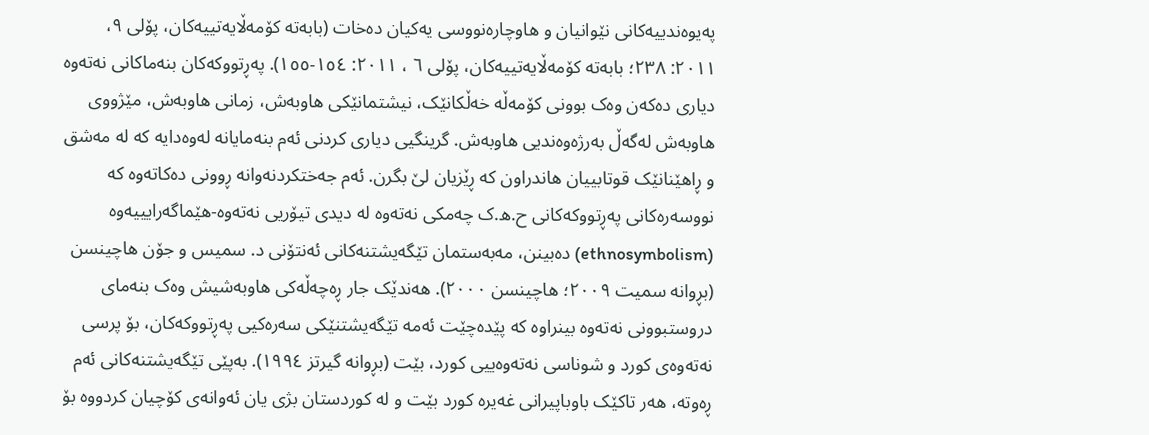پەیوەندییەکانی نێوانیان و هاوچارەنووسی یەکیان دەخات (بابەتە کۆمەڵایەتییەکان، پۆلی ٩، ٢٠١١: ٢٣٨؛ بابەتە کۆمەڵایەتییەکان، پۆلی ٦ ، ٢٠١١: ١٥٤-١٥٥). پەڕتووکەکان بنەماکانی نەتەوە دیاری دەکەن وەک بوونی کۆمەڵە خەڵکانێک، نیشتمانێکی هاوبەش، زمانی هاوبەش، مێژووی هاوبەش لەگەڵ بەرژەوەندیی هاوبەش. گرینگیی دیاری کردنی ئەم بنەمایانە لەوەدایە کە لە مەشق و ڕاهێنانێک قوتابییان هاندراون کە ڕێزیان لێ بگرن. ئەم جەختکردنەوانە ڕوونی دەکاتەوە کە نووسەرەکانی پەڕتووکەکانی ح.ه.ک چەمکی نەتەوە لە دیدی تیۆریی نەتەوە-هێماگەرایییەوە (ethnosymbolism) دەبینن، مەبەستمان تێگەیشتنەکانی ئەنتۆنی د. سمیس و جۆن هاچینسن (بڕوانە سمیت ٢٠٠٩؛ هاچینسن ٢٠٠٠). هەندێک جار ڕەچەڵەکی هاوبەشیش وەک بنەمای دروستبوونی نەتەوە بینراوە کە پێدەچێت ئەمە تێگەیشتنێکی سەرەکیی پەڕتووکەکان، بۆ پرسی نەتەوەی کورد و شوناسی نەتەوەییی کورد، بێت (بڕوانە گیرتز ١٩٩٤). بەپێی تێگەیشتنەکانی ئەم ڕەوتە، هەر تاکێک باوباپیرانی غەیرە کورد بێت و لە کوردستان بژی یان ئەوانەی کۆچیان کردووە بۆ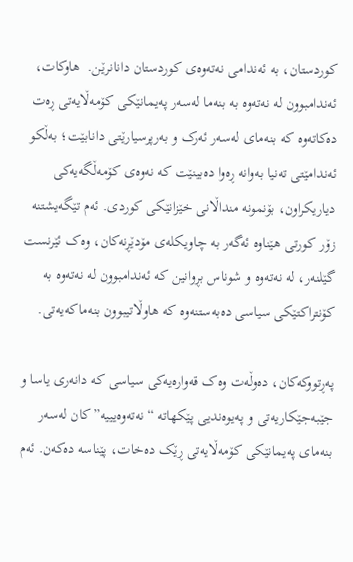کوردستان، بە ئەندامی نەتەوەی کوردستان دانانرێن.  هاوکات، ئەندامبوون لە نەتەوە بە بنەما لەسەر پەیمانێکی کۆمەڵایەتی ڕەت دەکاتەوە کە بنەمای لەسەر ئەرک‌ و بەرپرسیارێتی دانابێت؛ بەڵکو ئەندامێتی تەنیا بەوانە ڕەوا دەبینێت کە نەوەی کۆمەڵگەیەکی دیاریکراون، بۆنمونە منداڵانی خێزانێکی کوردی. ئەم تێگەیشتنە زۆر کورتی هێناوە ئەگەر بە چاویکلەی مۆدێڕنەکان، وەک ئێرنست گێلنەر، لە نەتەوە و شوناس بڕوانین کە ئەندامبوون لە نەتەوە بە کۆنتراکتێکی سیاسی دەبەستنەوە کە هاوڵاتیبوون بنەماکەیەتی.

پەڕتووکەکان، دەوڵەت وەک قەوارەیەکی سیاسی کە دانەری یاسا و جێبەجێکاریەتی و پەیوەندیی پێکهاتە “نەتەوەیییە”کان لەسەر بنەمای پەیمانێکی کۆمەڵایەتی ڕێک دەخات، پێناسە دەکەن. ئەم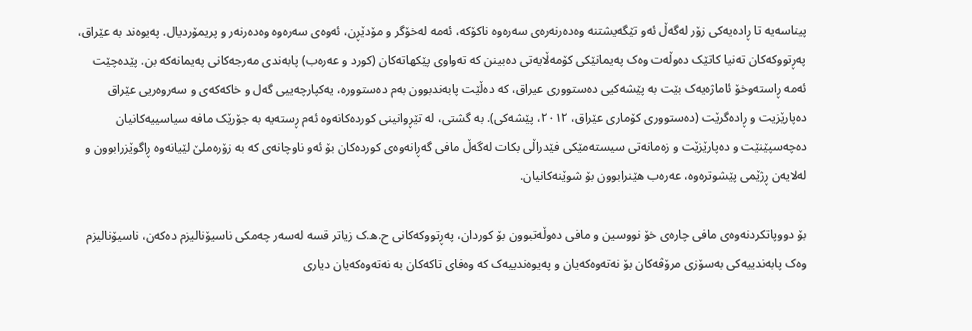پیناسەیە تا ڕادەیەکی زۆر لەگەڵ ئەو تێگەیشتنە وەدەرنەرەی سەرەوە ناکۆکە، ئەمە لەخۆگر و مۆدێڕن، ئەوەی سەرەوە وەدەرنەر و پریمۆردیال. پەیوەند بە عێراق، پەڕتووکەکان تەنیا کاتێک دەوڵەت وەک پەیمانێکی کۆمەڵایەتی دەبینن کە تەواوی پێکهاتەکان (کورد و عەرەب) پابەندی مەرجەکانی پەیمانەکە بن. پێدەچێت ئەمە ڕاستەوخۆ ئاماژەیەک بێت بە پێشەکیی دەستووری عیراق، کە دەڵێت پابەندبوون بەم دەستوورە، یەکپارچەییی گەل و خاکەکەی و سەروەریی عێراق دەپارێزیت و ڕادەگرێت (دەستووری کۆماری عێراق، ٢٠١٢، پێشەکی). بە گشتی، لە تێڕوانینی کوردەکانەوە ئەم ڕستەیە بە جۆرێک مافە سیاسییەکانیان دەچەسپێنێت و دەپارێزێت و زەمانەتی سیستەمێکی فێدراڵی بکات لەگەڵ مافی گەڕانەوەی کوردەکان بۆ ئەو ناوچانەی کە بە زۆرەملێ لێیانەوە ڕاگوێزرابوون و لەلایەن ڕژێمی پێشوترەوە، عەرەب هێنرابوون بۆ شوێنەکانیان.

بۆ دووپاتکردنەوەی مافی چارەی خۆ نووسین و مافی دەوڵەتبوون بۆ کوردان، پەڕتووکەکانی ح.ه.ک زیاتر قسە لەسەر چەمکی ناسیۆنالیزم دەکەن، ناسیۆنالیزم وەک پابەندییەکی بەسۆزی مرۆڤەکان بۆ نەتەوەکەیان و پەیوەندییەک کە وەفای تاکەکان بە نەتەوەکەیان دیاری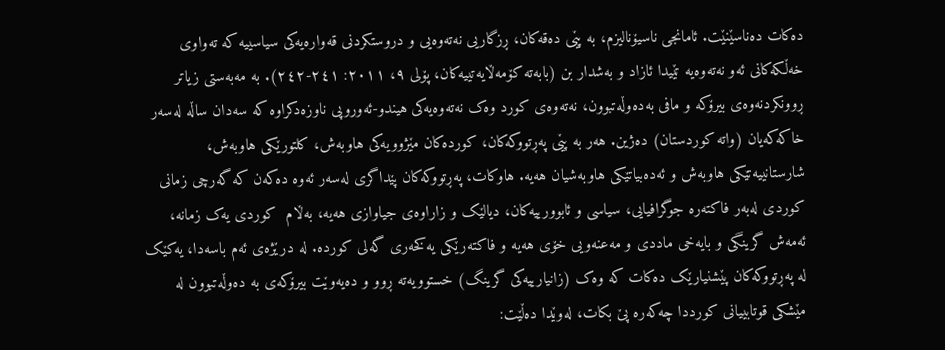دەکات دەناسێنێت. ئامانجی ناسیۆنالیزم، بە پێی دەقەکان، ڕزگاریی نەتەوەیی و دروستکردنی قەوارەیەکی سیاسییە کە تەواوی خەڵکەکانی ئەو نەتەوەیە تێیدا ئازاد و بەشدار بن (بابەتە کۆمەڵایەتییەکان، پۆلی ٩، ٢٠١١: ٢٤١-٢٤٢). بە مەبەستی زیاتر ڕوونکردنەوەی بیرۆکە و مافی بەدەوڵەتبوون، نەتەوەی کورد وەک نەتەوەیەکی هیندو-ئەوروپی ناوزەدکراوە کە سەدان ساڵە لەسەر خاکەکەیان (واتە کوردستان) دەژین. هەر بە پێی پەڕتووکەکان، کوردەکان مێژوویەکی هاوبەش، کلتورێکی هاوبەش، شارستانییەتێکی هاوبەش و ئەدەبیاتێکی هاوبەشیان هەیە. هاوکات، پەڕتووکەکان پێداگری لەسەر ئەوە دەکەن کە گەرچی زمانی کوردی لەبەر فاکتەرە جوگرافیایی، سیاسی و ئابوورییەکان، دیالێک و زاراوەی جیاوازی هەیە، بەڵام  کوردی یەک زمانە، ئەمەش گرینگی و بایەخی ماددی و مەعنەویی خۆی هەیە و فاکتەرێکی یەکخەری گەلی کوردە. لە درێژەی ئەم باسەدا، یەکێک لە پەڕتووکەکان پێشنیارێک دەکات کە وەک (زانیارییەکی گرینگ) خستوویەتە ڕوو و دەیەوێت بیرۆکەی بە دەوڵەتبوون لە مێشکی قوتابییانی کورددا چەکەرە پێ بکات، لەوێدا دەڵێت: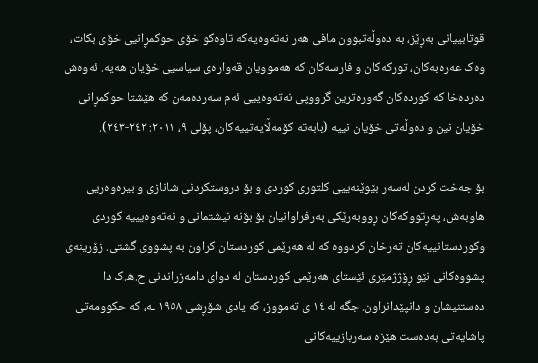قوتابییانی بەڕێز، بە دەوڵەتبوون مافی هەر نەتەوەیەکە تاوەکو خۆی حوکمڕانیی خۆی بکات، وەک عەرەبەکان، تورکەکان و فارسەکان کە هەموویان قەوارەی سیاسیی خۆیان هەیە. ئەوەش دەردەخا کە کوردەکان گەورەترین گرووپی نەتەوەییی ئەم سەردەمەن کە هێشتا حوکمڕانی خۆیان نین و دەوڵەتی خۆیان نییە (بابەتە کۆمەڵایەتییەکان، پۆلی ٩، ٢٠١١: ٢٤٢-٢٤٣).

بۆ جەخت کردن لەسەر بێوێنەییی کلتوری کوردی و بۆ دروستکردنی شانازی و بیرەوەریی هاوبەش، پەڕتووکەکان ڕووبەرێکی بەرفراوانیان بۆ بۆنە نیشتمانی و نەتەوەیییە کوردی وکوردستانییەکان تەرخان کردووە کە لە هەرێمی کوردستان کراون بە پشووی گشتی. زۆرینەی پشووەکانی نێو ڕۆژژمێری ئێستای هەرێمی کوردستان لە دوای دامەزراندنی ح.ه.ک دا دەستنیشان و دانپێدانراون. جگە لە ١٤ ی تەمووز، کە یادی شۆڕشی ١٩٥٨ ـە، کە حکوومەتی پاشایەتی بەدەست هێزە سەربازییەکانی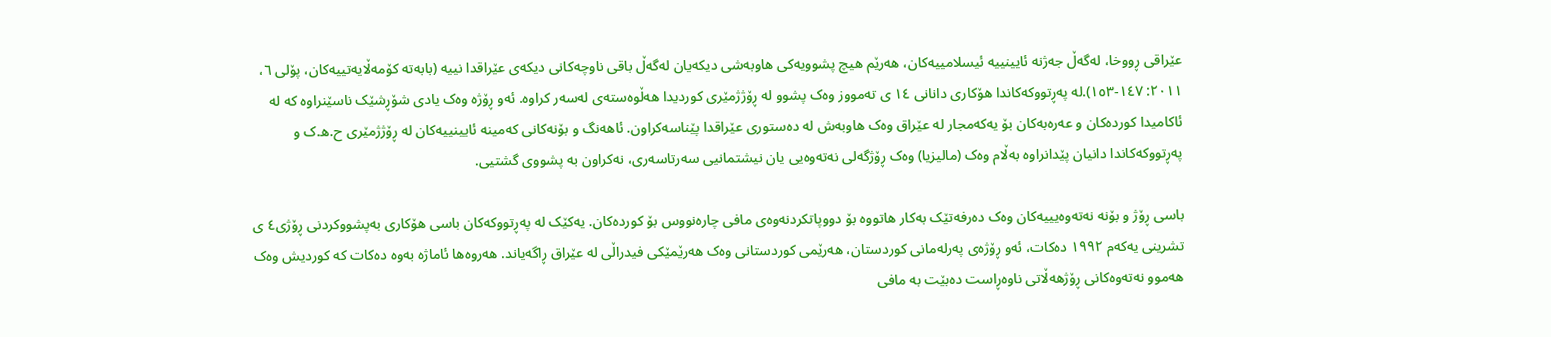عێراقی ڕووخا، لەگەڵ جەژنە ئایینییە ئیسلامییەکان، هەرێم هیچ پشوویەکی هاوبەشی دیکەیان لەگەڵ باقی ناوچەکانی دیکەی عێراقدا نییە (بابەتە کۆمەڵایەتییەکان، پۆلی ٦، ٢٠١١: ١٤٧-١٥٣).لە پەڕتووکەکاندا هۆکاری دانانی ١٤ ی تەمووز وەک پشوو لە ڕۆژژمێری کوردیدا هەڵوەستەی لەسەر کراوە. ئەو ڕۆژە وەک یادی شۆڕشێک ناسێنراوە کە لە ئاکامیدا کوردەکان و عەرەبەکان بۆ یەکەمجار لە عێراق وەک هاوبەش لە دەستوری عێراقدا پێناسەکراون. ئاهەنگ و بۆنەکانی کەمینە ئایینییەکان لە ڕۆژژمێری ح.ه.ک و پەڕتووکەکاندا دانیان پێدانراوە بەڵام وەک (مالیزیا) وەک ڕۆژگەلی نەتەوەیی یان نیشتمانیی سەرتاسەری، نەکراون بە پشووی گشتیی.

باسی ڕۆژ و بۆنە نەتەوەیییەکان وەک دەرفەتێک بەکار هاتووە بۆ دووپاتکردنەوەی مافی چارەنووس بۆ کوردەکان. یەکێک لە پەڕتووکەکان باسی هۆکاری بەپشووکردنی ڕۆژی٤ ی تشرینی یەکەم ١٩٩٢ دەکات، ئەو ڕۆژەی پەرلەمانی کوردستان، هەرێمی کوردستانی وەک هەرێمێکی فیدراڵی لە عێراق ڕاگەیاند. هەروەها ئاماژە بەوە دەکات کە کوردیش وەک هەموو نەتەوەکانی ڕۆژهەڵاتی ناوەڕاست دەبێت بە مافی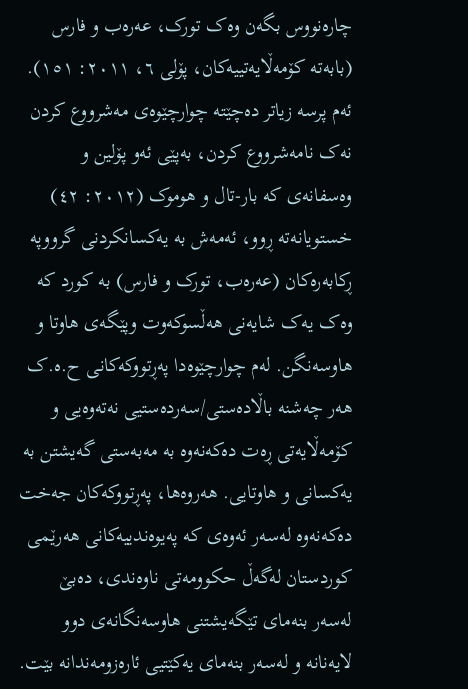چارەنووس بگەن وەک تورک، عەرەب و فارس (بابەتە کۆمەڵایەتییەکان، پۆلی ٦، ٢٠١١: ١٥١). ئەم پرسە زیاتر دەچێتە چوارچێوەی مەشرووع کردن نەک نامەشرووع کردن، بەپێی ئەو پۆلین ‌و وەسفانەی کە بار-تال و هوموک (٢٠١٢: ٤٢) خستویانەتە ڕوو، ئەمەش بە یەکسانکردنی گرووپە ڕکابەرەکان (عەرەب، تورک و فارس) بە کورد کە وەک یەک شایەنی هەڵسوکەوت وپێگەی هاوتا و هاوسەنگن. لەم چوارچێوەدا پەڕتووکەکانی ح.ه.ک هەر چەشنە باڵادەستی/سەردەستیی نەتەوەیی و کۆمەڵایەتی ڕەت دەکەنەوە بە مەبەستی گەیشتن بە یەکسانی و هاوتایی. هەروەها، پەڕتووکەکان جەخت دەکەنەوە لەسەر ئەوەی کە پەیوەندییەکانی هەرێمی کوردستان لەگەڵ حکوومەتی ناوەندی، دەبێ لەسەر بنەمای تێگەیشتنی هاوسەنگانەی دوو لایەنانە و لەسەر بنەمای یەکێتیی ئارەزومەندانە بێت.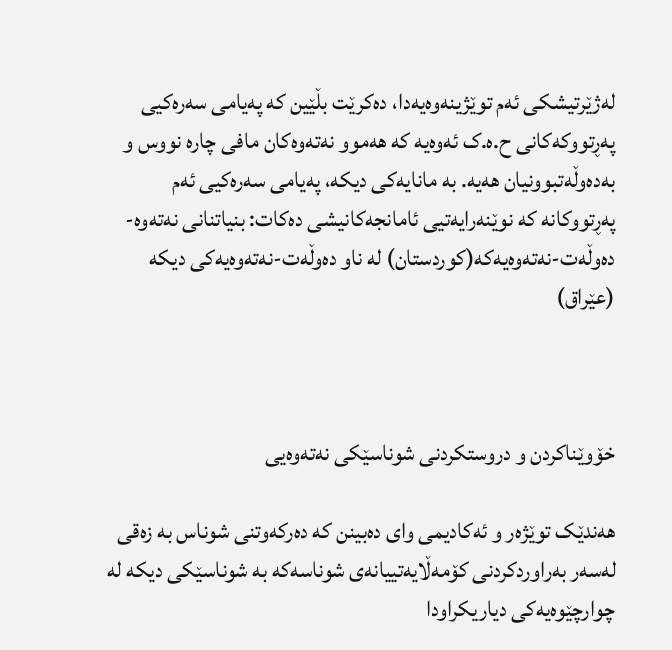لەژێرتیشکی ئەم توێژینەوەیەدا، دەکرێت بڵێین کە پەیامی سەرەکیی پەڕتووکەکانی ح.ه.ک ئەوەیە کە هەموو نەتەوەکان مافی چارە نووس و بەدەوڵەتبوونیان هەیە. بە مانایەکی دیکە، پەیامی سەرەکیی ئەم پەڕتووکانە کە نوێنەرایەتیی ئامانجەکانیشی دەکات: بنیاتنانی نەتەوە-دەوڵەت-نەتەوەیەکە(کوردستان) لە ناو دەوڵەت-نەتەوەیەکی دیکە (عێراق)



خۆوێناکردن و دروستکردنی شوناسێکی نەتەوەیی

هەندێک توێژەر و ئەکادیمی وای دەبینن کە دەرکەوتنی شوناس بە زەقی لەسەر بەراوردکردنی کۆمەڵایەتییانەی شوناسەکە بە شوناسێکی دیکە لە چوارچێوەیەکی دیاریکراودا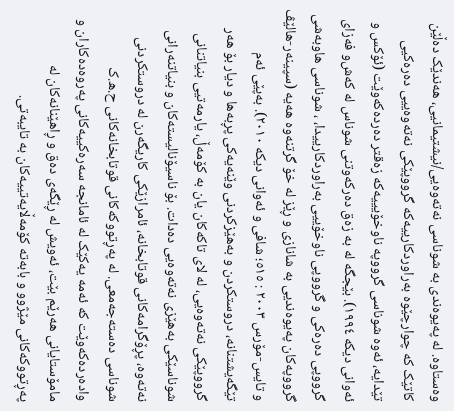وەستاوە. لە پەیوەندی بە شوناسی نەتەوەیی/نیشتیمانیی، هەندێک دەڵێن کاتێک کە چوارچێوە بەراوردکارییەکە گرووپێکی نەتەوەییی دەرەکیی تێدایە، ئەوە شوناسی گرووپە ناوخۆیییەکە زەقتر دەردەکەوێت (ئۆکس و ئەوانی دیکە ١٩٩٤). بێجگە لە بە زەق دەرکەوتنی شوناس لە کەش‌و فەزای گرووپی دەرەکی و گرووپی ناوخۆییی بەراوردکارییدا، ، شوناسی هاوبەشی گرووپەکان پەیوەندیی بە شانازی و ڕێز لە خۆ گرتنەوە هەیە (سپینەر-هالێڤ و تایس-مۆرس ٢٠٠٣ : ٥١٥؛ شافی و ئەوانی دیکە ٢٠١٠). بەپێی ئەم تێگەیشتنانە، دروستکردن و بەهێزکردنی وێنەیەکی پڕبەها و دیار بۆ هەر گرووپێکی نەتەوەیی، لە لای تاکەکان یان بە کۆمەڵ، یارمەتیی بنیاتنانی شوناسێکی بەهێزی نەتەوەیی دەدات. بۆ ناسیۆنالیستەکان و بنیاتنەرانی نەتەوە، پڕۆگرامەکانی قوتابخانە، ئامرازێکی کاریگەرن لە دروستکردنی شوناسی دەستەجەمعی. لە پەڕتووکەکانی قوتابخانەکانی ح.ه.ک وادەردەکەوێت کە ئەمە یەکێک لە ئامانجە سەرەکییەکانی پەروەدەکاران و مامۆستایانی هەرێم بێت، ئەویش لە ڕێگەی دەق و ڕاهێنانەکان لە پەڕتووکەکانی مێژوو و بابەتە کۆمەڵایەتییەکان بە تایبەتی.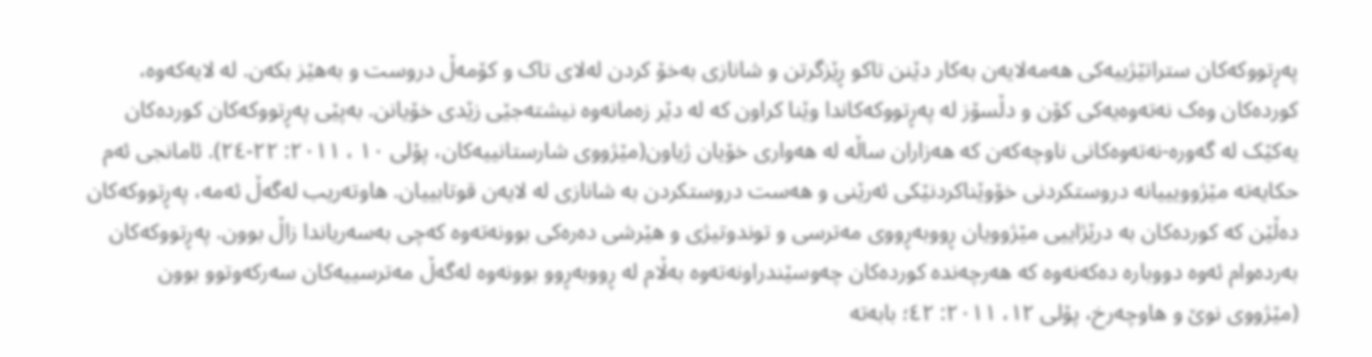پەڕتووکەکان ستراتێژییەکی هەمەلایەن بەکار دێنن تاکو ڕێزگرتن و شانازی بەخۆ کردن لەلای تاک و کۆمەڵ دروست و بەهێز بکەن. لە لایەکەوە، کوردەکان وەک نەتەوەیەکی کۆن و دڵسۆز لە پەڕتووکەکاندا وێنا کراون کە لە دێر زەمانەوە نیشتەجێی زێدی خۆیانن. بەپێی پەڕتووکەکان کوردەکان یەکێک لە گەورە-نەتەوەکانی ناوچەکەن کە هەزاران ساڵە لە هەواری خۆیان ژیاون(مێژووی شارستانییەکان، پۆلی ١٠ ، ٢٠١١: ٢٢-٢٤). ئامانجی ئەم حکایەتە مێژوویییانە دروستکردنی خۆوێناکردنێکی ئەرێنی و هەست دروستکردن بە شانازی لە لایەن قوتابییان. هاوتەریب لەگەڵ ئەمە، پەڕتووکەکان دەڵێن کە کوردەکان بە درێژاییی مێژوویان ڕووبەڕووی مەترسی و توندوتیژی و هێرشی دەرەکی بوونەتەوە کەچی بەسەریاندا زاڵ بوون. پەڕتووکەکان بەردەوام ئەوە دووبارە دەکەنەوە کە هەرچەندە کوردەکان چەوسێندراونەتەوە بەڵام لە ڕووبەڕوو بوونەوە لەگەڵ مەترسییەکان سەرکەوتوو بوون (مێژووی نوێ و هاوچەرخ، پۆلی ١٢، ٢٠١١: ٤٢؛ بابەتە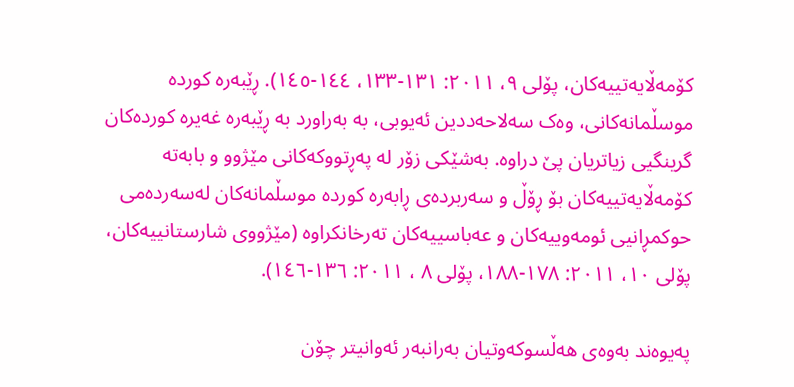کۆمەڵایەتییەکان، پۆلی ٩، ٢٠١١: ١٣١-١٣٣، ١٤٤-١٤٥). ڕێبەرە کوردە موسڵمانەکانی، وەک سەلاحەددین ئەیوبی، بە بەراورد بە ڕێبەرە غەیرە کوردەکان گرینگیی زیاتریان پێ دراوە. بەشێکی زۆر لە پەڕتووکەکانی مێژوو و بابەتە کۆمەڵایەتییەکان بۆ ڕۆڵ و سەربردەی ڕابەرە کوردە موسڵمانەکان لەسەردەمی حوکمڕانیی ئومەوییەکان و عەباسییەکان تەرخانکراوە (مێژووی شارستانییەکان، پۆلی ١٠، ٢٠١١: ١٧٨-١٨٨، پۆلی ٨ ، ٢٠١١: ١٣٦-١٤٦).

پەیوەند بەوەی هەڵسوکەوتیان بەرانبەر ئەوانیتر چۆن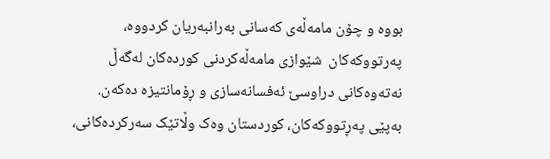بووە و چۆن مامەڵەی کەسانی بەرانبەریان کردووە، پەرتووکەکان  شێوازی مامەڵەکردنی کوردەکان لەگەڵ نەتەوەکانی دراوسێ ئەفسانەسازی و ڕۆمانتیزە دەکەن. بەپێی پەڕتووکەکان، کوردستان وەک وڵاتێک سەرکردەکانی،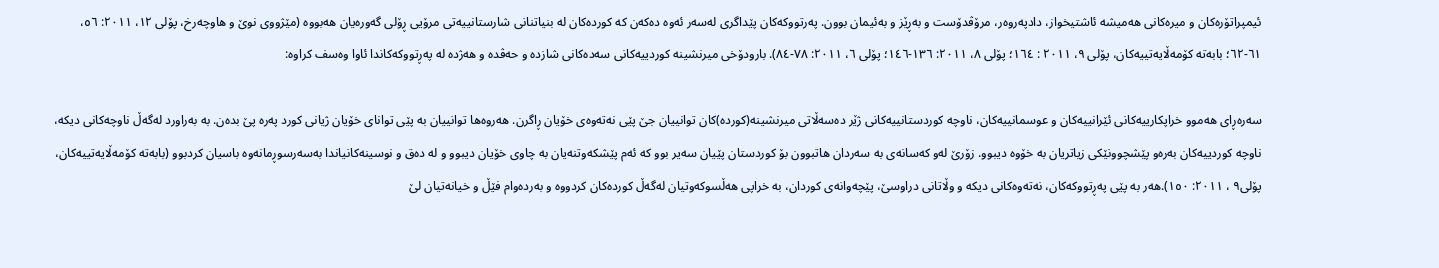ئیمپراتۆرەکان و میرەکانی هەمیشە ئاشتیخواز، دادپەروەر، مرۆڤدۆست و بەڕێز و بەئیمان بوون. پەرتووکەکان پێداگری لەسەر ئەوە دەکەن کە کوردەکان لە بنیاتنانی شارستانییەتی مرۆیی ڕۆلی گەورەیان هەبووە (مێژووی نوێ و هاوچەرخ، پۆلی ١٢، ٢٠١١: ٥٦، ٦١-٦٢؛ بابەتە کۆمەڵایەتییەکان، پۆلی ٩، ٢٠١١ : ١٦٤؛ پۆلی ٨، ٢٠١١: ١٣٦-١٤٦؛ پۆلی ٦، ٢٠١١: ٧٨-٨٤). بارودۆخی میرنشینە کوردییەکانی سەدەکانی شازدە و حەڤدە و هەژدە لە پەڕتووکەکاندا ئاوا وەسف کراوە:

سەرەڕای هەموو خراپکارییەکانی ئێرانییەکان و عوسمانییەکان، ناوچە کوردستانییەکانی ژێر دەسەڵاتی میرنشینە(کوردە)کان توانییان جێ پێی نەتەوەی خۆیان ڕاگرن. هەروەها توانییان بە پێی توانای خۆیان ژیانی کورد پەرە پێ بدەن. بە بەراورد لەگەڵ ناوچەکانی دیکە، ناوچە کوردییەکان بەرەو پێشچوونێکی زیاتریان بە خۆوە دیبوو. زۆرێ لەو کەسانەی بە سەردان هاتبوون بۆ کوردستان پێیان سەیر بوو کە ئەم پێشکەوتنەیان بە چاوی خۆیان دیبوو و لە دەق و نوسینەکانیاندا بەسەرسوڕمانەوە باسیان کردبوو (بابەتە کۆمەڵایەتییەکان، پۆلی٩ ، ٢٠١١: ١٥٠).هەر بە پێی پەڕتووکەکان، نەتەوەکانی دیکە و وڵاتانی دراوسێ، پێچەوانەی کوردان، بە خراپی هەڵسوکەوتیان لەگەڵ کوردەکان کردووە و بەردەوام فێڵ و خیانەتیان لێ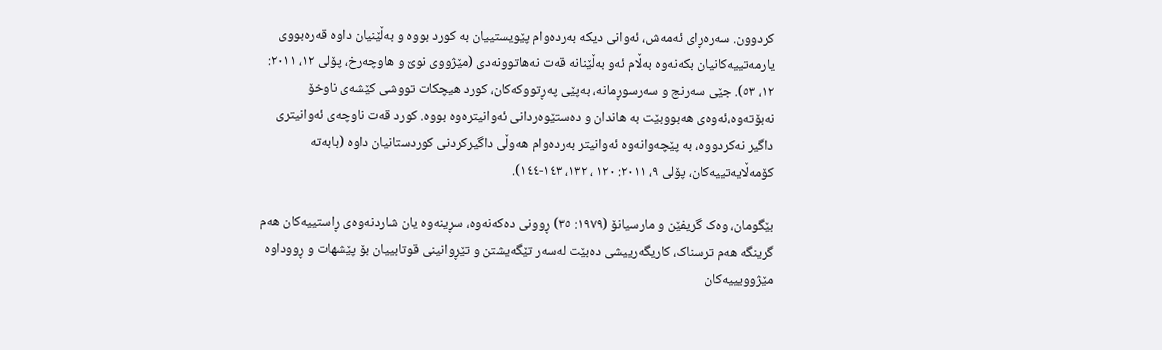کردوون. سەرەڕای ئەمەش، ئەوانی دیکە بەردەوام پێویستییان بە کورد بووە و بەڵێنیان داوە قەرەبووی یارمەتییەکانیان بکەنەوە بەڵام ئەو بەڵێنانە قەت نەهاتوونەدی (مێژووی نوێ و هاوچەرخ، پۆلی ١٢، ٢٠١١: ١٢، ٥٣). جێی سەرنج و سەرسوڕمانە، بەپێی پەڕتووکەکان، کورد هیچکات تووشی کێشەی ناوخۆ نەبۆتەوە،ئەوەی هەبووبێت بە هاندان و دەستێوەردانی ئەوانیترەوە بووە. کورد قەت ناوچەی ئەوانیتری داگیر نەکردووە، بە پێچەوانەوە ئەوانیتر بەردەوام هەوڵی داگیرکردنی کوردستانیان داوە (بابەتە کۆمەڵایەتییەکان، پۆلی ٩، ٢٠١١: ١٢٠ ، ١٣٢، ١٤٣-١٤٤).

بێگومان، وەک گریفێن و مارسیانۆ (١٩٧٩: ٣٥) ڕوونی دەکەنەوە، سڕینەوە یان شاردنەوەی ڕاستییەکان هەم گرینگە هەم ترسناک، کاریگەرییشی دەبێت لەسەر تێگەیشتن و تێڕوانینی قوتابییان بۆ پێشهات و ڕووداوە مێژوویییەکان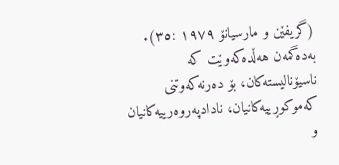(گریفێن و مارسیانۆ ١٩٧٩ :٣٥). بەدەگمەن هەڵدەکەوێت کە ناسیۆنالیستەکان، بۆ دەرنەکەوتنی کەموکوڕییەکانیان، نادادپەروەرییەکانیان و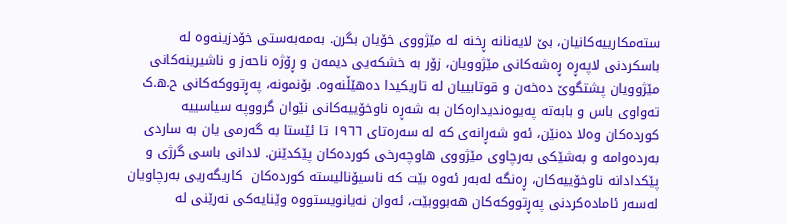ستەمکارییەکانیان، بێ لایەنانە ڕخنە لە مێژووی خۆیان بگرن. بەمەبەستی خۆدزینەوە لە باسکردنی لاپەڕە ڕەشەکانی مێژوویان، زۆر بە خشکەیی دیمەن و ڕۆژە ناحەز و ناشیرینەکانی مێژوویان پشتگوێ دەخەن و قوتابییان لە تاریکیدا دەهێڵنەوە. بۆنمونە، پەڕتووکەکانی ح.ه.ک تەواوی باس و بابەتە پەیوەندیدارەکان بە شەڕە ناوخۆییەکانی نێوان گرووپە سیاسییە کوردەکان وەلا دەنێن، ئەو شەڕانەی کە لە سەرەتای ١٩٦٦ تا ئێستا بە گەرمی یان بە ساردی بەردەوامە و بەشێکی بەرچاوی مێژووی هاوچەرخی کوردەکان پێکدێنن. لادانی باسی گرژی و پێکدادانە ناوخۆییەکان، ڕەنگە لەبەر ئەوە بێت کە ناسیۆنالیستە کوردەکان  کاریگەریی بەرچاویان لەسەر ئامادەکردنی پەڕتووکەکان هەبووبێت، ئەوان نەیانویستووە وێنایەکی نەرێنی لە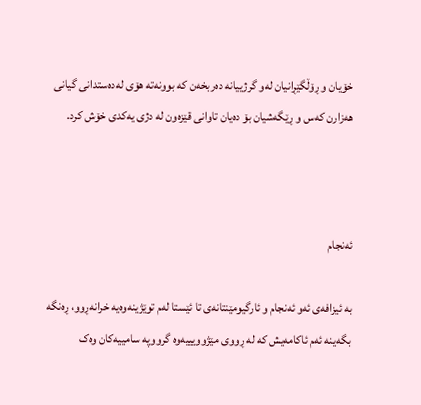خۆیان و ڕۆڵگێڕانیان لەو گرژییانە دەربخەن کە بوونەتە هۆی لەدەستدانی گیانی هەزارن کەس و ڕێگەشیان بۆ دەیان تاوانی قێزەون لە دژی یەکدی خۆش کرد.



ئەنجام

بە ئیزافەی ئەو ئەنجام و ئارگیومێنتانەی تا ئێستا لەم توێژینەوەیە خرانەڕوو، ڕەنگە بگەینە ئەم ئاکامەیش کە لە ڕووی مێژوویییەوە گرووپە سامییەکان وەک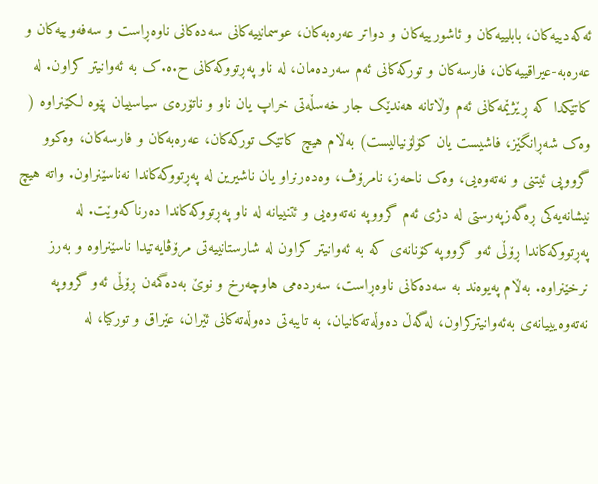ئەکەدییەکان، بابلییەکان و ئاشورییەکان و دواتر عەرەبەکان، عوسمانییەکانی سەدەکانی ناوەڕاست و سەفەوییەکان و عەرەبە-عيراقییەکان، فارسەکان و تورکەکانی ئەم سەردەمان، لە ناو پەڕتووکەکانی ح.ه.ک بە ئەوانیتر کراون. لە کاتێکدا کە ڕێژێمەکانی ئەم وڵاتانە هەندێک جار خەسڵەتی خراپ یان ناو و ناتۆرەی سیاسییان پێوە لکێنراوە ( وەک شەڕانگێز، فاشیست یان کۆلۆنیالیست) بەڵام هیچ کاتێک تورکەکان، عەرەبەکان و فارسەکان، وەکوو گرووپی ئیتنی و نەتەوەیی، وەک ناحەز، نامرۆڤ، وەدەرنراو یان ناشیرین لە پەڕتووکەکاندا نەناسێنراون. واتە هیچ نیشانەیەکی ڕەگەزپەرستی لە دژی ئەم گرووپە نەتەوەیی و ئتنییانە لە ناو پەڕتووکەکاندا دەرناکەوێت. لە پەڕتووکەکاندا ڕۆڵی ئەو گرووپە کۆنانەی کە بە ئەوانیتر کراون لە شارستانییەتی مرۆڤایەتیدا ناسێنراوە و بەرز نرخێنراوە. بەڵام پەیوەند بە سەدەکانی ناوەڕاست، سەردەمی هاوچەرخ و نوێ بەدەگمەن ڕۆڵی ئەو گرووپە نەتەوەیییانەی بەئەوانیترکراون، لەگەڵ دەوڵەتەکانیان، بە تایبەتی دەوڵەتەکانی ئێران، عێراق و تورکیا، لە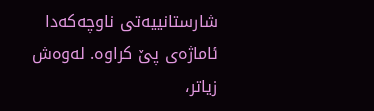شارستانییەتی ناوچەکەدا ئاماژەی پێ کراوە. لەوەش زیاتر،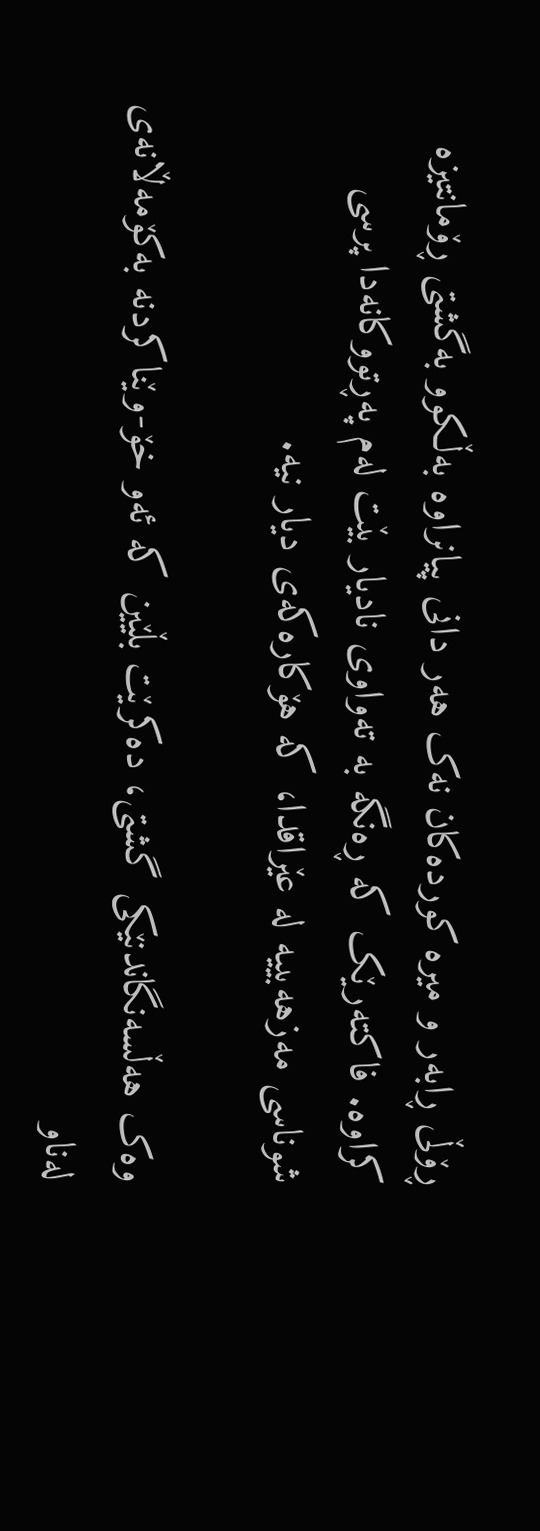ڕۆڵی ڕابەر و میرە کوردەکان نەک هەر دانی پیانراوە بەڵکوو بەگشتی ڕۆمانتیزە کراوە. فاکتەرێک کە ڕەنگە بە تەواوی نادیار بێت لەم پەڕتووکانەدا پرسی شوناسی مەزهەبییە لە عێراقدا، کە هۆکارەکەی دیار نیە.

وەک هەڵسەنگاندنێکی گشتی، دەکرێت بڵێین کە ئەو خۆ-وێناکردنە بەکۆمەڵانەی لەناو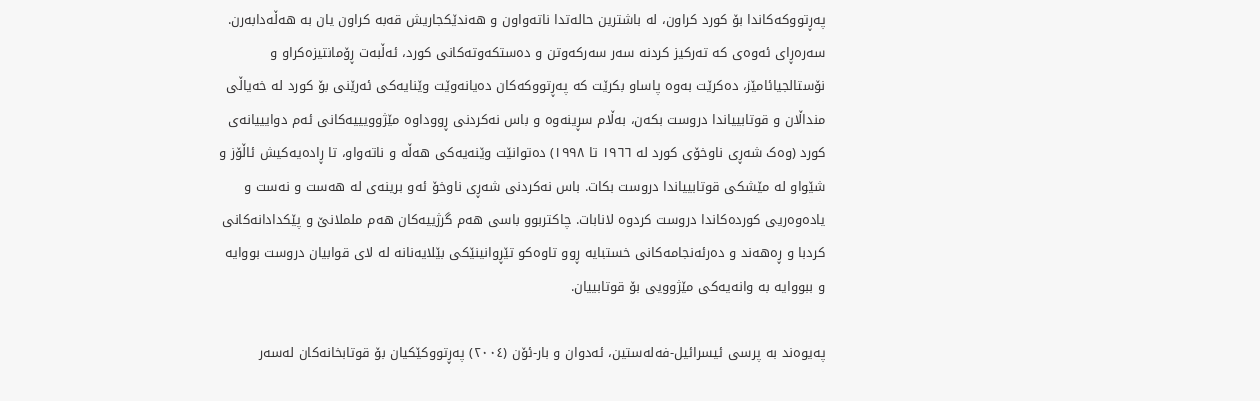پەڕتووکەکاندا بۆ کورد کراون، لە باشترین حالەتدا ناتەواون و هەندێکجاریش قەبە کراون یان بە هەڵەدابەرن. سەرەڕای ئەوەی کە تەرکیز کردنە سەر سەرکەوتن و دەستکەوتەکانی کورد، ئەڵبەت ڕۆمانتیزەکراو و نۆستالجیائامێز، دەکرێت بەوە پاساو بکرێت کە پەڕتووکەکان دەیانەوێت وێنایەکی ئەرێنی بۆ کورد لە خەیاڵی منداڵان ‌و قوتابییاندا دروست بکەن، بەڵام سڕینەوە و باس نەکردنی ڕووداوە مێژوویییەکانی ئەم دوایییانەی کورد (وەک شەڕی ناوخۆی کورد لە ١٩٦٦ تا ١٩٩٨) دەتوانێت وێنەیەکی هەڵە و ناتەواو، تا ڕادەیەکیش ئاڵۆز و شێواو لە مێشکی قوتابییاندا دروست بکات. باس نەکردنی شەڕی ناوخۆ ئەو برینەی لە هەست و نەست و یادەوەریی کوردەکاندا دروست کردوە لانابات. چاکتربوو باسی هەم گرژییەکان هەم ململانێ ‌و پێکدادانەکانی کردبا و ڕەهەند و دەرئەنجامەکانی خستبایە ڕوو تاوەکو تێڕوانینێکی بێلایەنانە لە لای قوابیان دروست بووایە و ببووایە بە وانەیەکی مێژوویی بۆ قوتابییان.

پەیوەند بە پرسی ئیسرائیل-فەلەستین، ئەدوان و بار-ئۆن (٢٠٠٤) پەڕتووکێکیان بۆ قوتابخانەکان لەسەر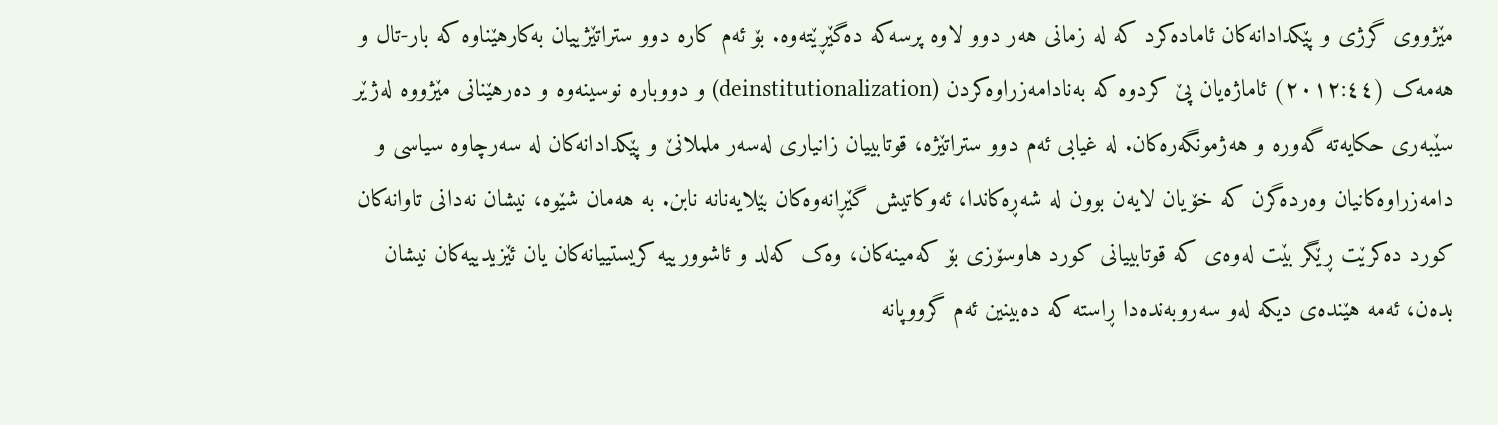مێژووی گرژی و پێکدادانەکان ئامادەکرد کە لە زمانی هەر دوو لاوە پرسەکە دەگێڕێتەوە. بۆ ئەم کارە دوو ستراتێژییان بەکارهێناوە کە بار-تال و هەمەک (٢٠١٢:٤٤) ئاماژەیان پێ کردوە کە بەنادامەزراوەکردن (deinstitutionalization) و دووبارە نوسینەوە و دەرهێنانی مێژووە لەژێر سێبەری حکایەتە گەورە و هەژمونگەرەکان. لە غیابی ئەم دوو ستراتێژە، قوتابییان زانیاری لەسەر ململانێ و پێکدادانەکان لە سەرچاوە سیاسی و دامەزراوەکانیان وەردەگرن کە خۆیان لایەن بوون لە شەڕەکاندا، ئەوکاتیش گێڕانەوەکان بێلایەنانە نابن. بە هەمان شێوە، نیشان نەدانی تاوانەکان کورد دەکرێت ڕێگر بێت لەوەی کە قوتابییانی کورد هاوسۆزی بۆ کەمینەکان، وەک کەلد و ئاشوورییە کریستییانەکان یان ئێزیدییەکان نیشان بدەن، ئەمە هێندەی دیکە لەو سەروبەندەدا ڕاستە کە دەبینین ئەم گرووپانە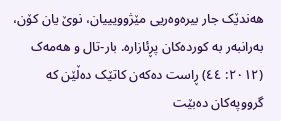هەندێک جار بیرەوەریی مێژوویییان، نوێ یان کۆن، بەرانبەر بە کوردەکان پڕئازارە. بار-تال و هەمەک (٢٠١٢: ٤٤) ڕاست دەکەن کاتێک دەڵێن کە گرووپەکان دەبێت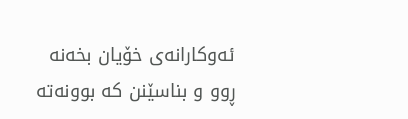ئەوکارانەی خۆیان بخەنە ڕوو و بناسێنن کە بوونەتە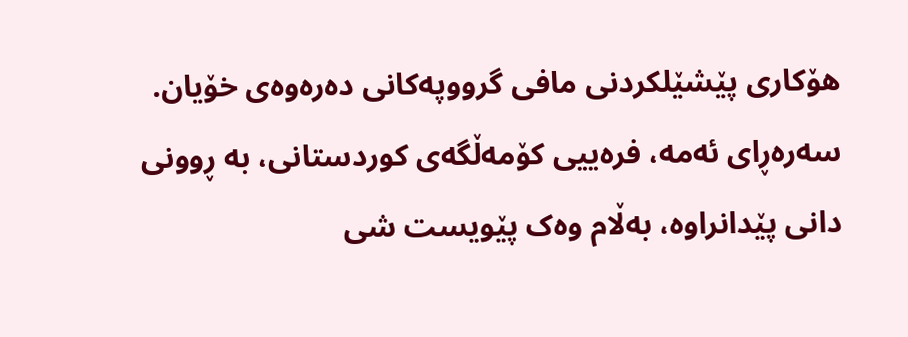هۆکاری پێشێلکردنی مافی گرووپەکانی دەرەوەی خۆیان. سەرەڕای ئەمە، فرەییی کۆمەڵگەی کوردستانی، بە ڕوونی دانی پێدانراوە، بەڵام وەک پێویست شی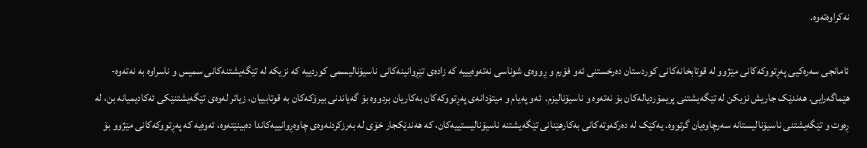نەکراوەتەوە.

ئامانجی سەرەکیی پەڕتووکەکانی مێژوو لە قوتابخانەکانی کوردستان دەرخستنی ئەو فۆرم و ڕووەی شوناسی نەتەوەیییە کە زادەی تێڕوانینەکانی ناسیۆنالیسمی کوردییە کە نزیکە لە تێگەیشتنەکانی سمیس و ناسراوە بە ‌نەتەوە-هێماگەرایی. هەندێک جاریش نزیکن لە تێگەیشتنی پریمۆردیالەکان بۆ نەتەوە و ناسیۆنالیزم.  ئەو پەیام و میتۆدانەی پەڕتووکەکان بەکاریان بردووە بۆ گەیاندنی بیرۆکەکان بە قوتابییان، زیاتر لەوەی تێگەیشتنێکی ئەکادیمیانە بن، لە ڕەوت و تێگەیشتنی ناسیۆنالیستانە سەرچاوەیان گرتووە. یەکێک لە دەرکەوتەکانی بەکارهێنانی تێگەیشتنە ناسیۆنالیستییەکان، کە هەندێکجار خۆی لە بەرزکردنەوەی چاوەڕوانییەکاندا دەبینێتەوە، ئەوەیە کە پەڕتووکەکانی مێژوو بۆ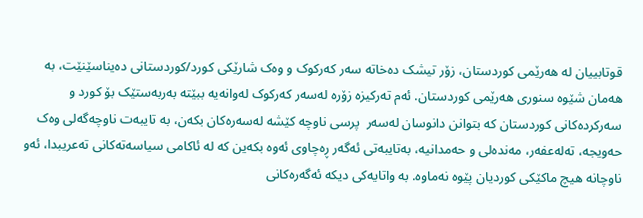قوتابییان لە هەرێمی کوردستان، زۆر تیشک دەخاتە سەر کەرکوک و وەک شارێکی کورد/کوردستانی دەیناسێنێت، بە هەمان شێوە سنوری هەرێمی کوردستان. ئەم تەرکیزە زۆرە لەسەر کەرکوک لەوانەیە ببێتە بەربەستێک بۆ کورد و سەرکردەکانی کوردستان کە بتوانن دانوسان لەسەر  پرسی ناوچە کێشە لەسەرەکان بکەن، بە تایبەت ناوچەگەلی وەک حەویجە، تەلەعفەر، مەندەلی و حەمدانیە، بەتایبەتی ئەگەر ڕەچاوی ئەوە بکەین کە لە ئاکامی سیاسەتەکانی تەعریبدا، ئەو ناوچانە هیچ ماکێکی کوردیان پێوە نەماوە. بە واتایەکی دیکە ئەگەرەکانی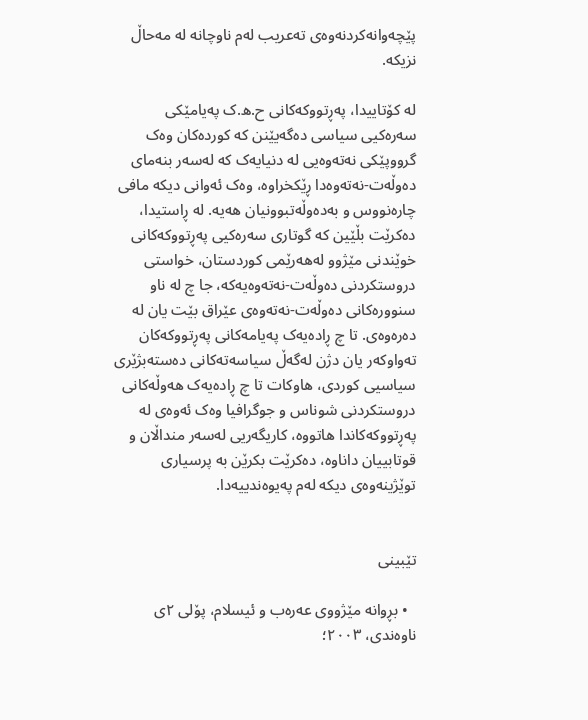پێچەوانەکردنەوەی تەعریب لەم ناوچانە لە مەحاڵ نزیکە.

لە کۆتاییدا، پەڕتووکەکانی ح.ه.ک پەیامێکی سەرەکیی سیاسی دەگەیێنن کە کوردەکان وەک گرووپێکی نەتەوەیی لە دنیایەک کە لەسەر بنەمای دەوڵەت-نەتەوەدا ڕێکخراوە، وەک ئەوانی دیکە مافی چارەنووس و بەدەوڵەتبوونیان هەیە. لە ڕاستیدا، دەکرێت بڵێین کە گوتاری سەرەکیی پەڕتووکەکانی خوێندنی مێژوو لەهەرێمی کوردستان، خواستی دروستکردنی دەوڵەت-نەتەوەیەکە، جا چ لە ناو سنوورەکانی دەوڵەت-نەتەوەی عێراق بێت یان لە دەرەوەی. تا چ ڕادەیەک پەیامەکانی پەڕتووکەکان تەواوکەر یان دژن لەگەڵ سیاسەتەکانی دەستەبژێری سیاسیی کوردی، هاوکات تا چ ڕادەیەک هەوڵەکانی دروستکردنی شوناس و جوگرافیا وەک ئەوەی لە پەڕتووکەکاندا هاتووە، کاریگەریی لەسەر منداڵان و قوتابییان داناوە، دەکرێت بکرێن بە پرسیاری توێژینەوەی دیکە لەم پەیوەندییەدا.


تێبینی

  • بڕوانە مێژووی عەرەب و ئیسلام، پۆلی ٢ی ناوەندی، ٢٠٠٣؛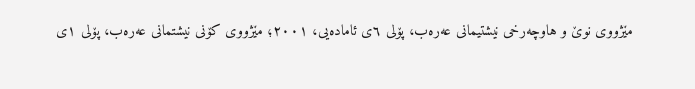مێژووی نوێ و هاوچەرخی نیشتیمانی عەرەب، پۆلی ٦ی ئامادەیی، ٢٠٠١؛ مێژووی کۆنی نیشتمانی عەرەب، پۆلی ١ی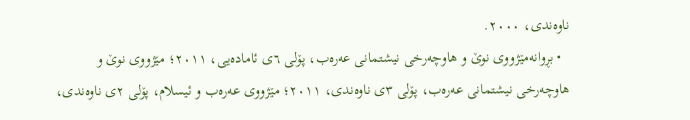ناوەندی، ٢٠٠٠.
  • بڕوانەمێژووی نوێ و هاوچەرخی نیشتمانی عەرەب، پۆلی ٦ی ئامادەیی، ٢٠١١؛ مێژووی نوێ و هاوچەرخی نیشتمانی عەرەب، پۆلی ٣ی ناوەندی، ٢٠١١؛ مێژووی عەرەب و ئیسلام، پۆلی ٢ی ناوەندی،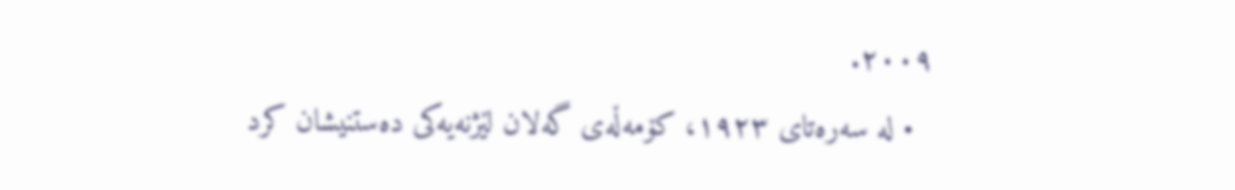٢٠٠٩.
  • لە سەرەتای ١٩٢٣، کۆمەڵەی گەلان لێژنەیەکی دەستنیشان کرد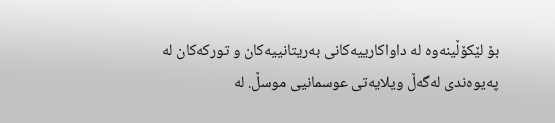بۆ لێکۆڵینەوە لە داواکارییەکانی بەریتانییەکان و تورکەکان لە پەیوەندی لەگەڵ ویلایەتی عوسمانیی موسڵ. لە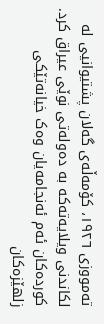تەمووزی ١٩٢٦، کۆمەڵەی گەلان پشتیوانیی لە لکاندنی ویلایەتەکە بە دەولەتی نوێی عیراق کرد. کوردەکان ئەم ئەنجامەیان وەک خیانەتێکی زلهێزەکان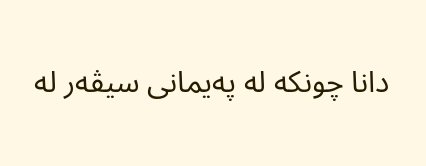دانا چونکە لە پەیمانی سیڤەر لە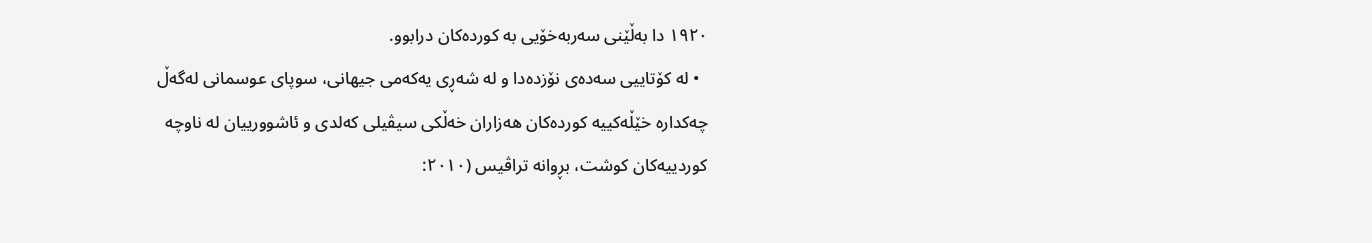١٩٢٠ دا بەڵێنی سەربەخۆیی بە کوردەکان درابوو.
  • لە کۆتاییی سەدەی نۆزدەدا و لە شەڕی یەکەمی جیهانی، سوپای عوسمانی لەگەڵ چەکدارە خێڵەکییە کوردەکان هەزاران خەڵکی سیڤیلی کەلدی و ئاشوورییان لە ناوچە کوردییەکان کوشت، بڕوانە تراڤیس (٢٠١٠: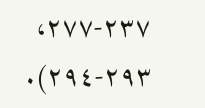٢٣٧-٢٧٧، ٢٩٣-٢٩٤).